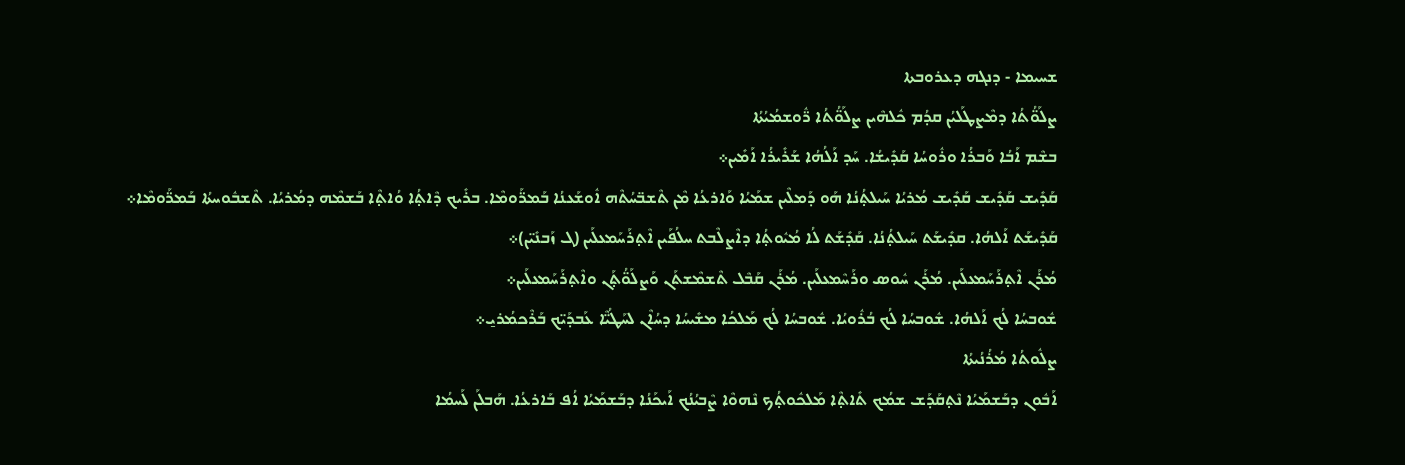ܫܚܝܡܐ - ܕܢܓܗ ܕܥܪܘܒܬܐ
ܨܠܰܘ̈ܳܬܳܐ ܕܡܶܨܛܰܠܝܳܢ ܩܕܳܡ ܟܽܠܗܶܝܢ ܨܠܰܘ̈ܳܬܳܐ ܪ̈ܽܘܫܡܳܝܳܬܳܐ
ܒܫܶܡ ܐܰܒܳܐ ܘܰܒܪܳܐ ܘܪܽܘܚܳܐ ܩܰܕܺܝܫܳܐ. ܚܰܕ ܐܰܠܳܗܳܐ ܫܰܪܺܝܪܳܐ ܐܰܡܺܝܢ܀
ܩܰܕܺܝܫ ܩܰܕܺܝܫ ܩܰܕܺܝܫ ܡܳܪܝܳܐ ܚܰܝܠܬ̣ܳܢܳܐ ܗܰܘ ܕܰܡܠܶܝܢ ܫܡܰܝܳܐ ܘܰܐܪܥܳܐ ܡܶܢ ܬܶܫܒ̈ܚܳܬܶܗ ܐܽܘܫܰܥܢܳܐ ܒܰܡܪ̈ܰܘܡܶܐ. ܒܪܺܝܟ ܕܶܐܬ̣ܳܐ ܘܳܐܬ̣ܶܐ ܒܰܫܡܶܗ ܕܡܳܪܝܳܐ. ܬܶܫܒܽܘܚܬܳܐ ܒܰܡܪ̈ܰܘܡܶܐ܀
ܩܰܕܺܝܫܰܬ ܐܰܠܗܳܐ. ܩܕܺܝܫܰܬ ܚܰܝܠܬ̣ܳܢܳܐ. ܩܰܕܺܫܰܬ ܠܳܐ ܡܳܝܽܘܬ̣ܳܐ ܕܐܶܨܠܶܒܬ ܚܠܳܦܰܝܢ ܐܶܬ̣ܪܰܚܰܡܥܠܰܝܢ (ܓ ܙܰܒܢܺܝ̈ܢ)܀
ܡܳܪܰܢ ܐܶܬ̣ܪܰܚܰܡܥܠܰܝܢ. ܡܳܪܰܢ ܚܽܘܣ ܘܪܰܚܶܡܥܠܰܝܢ. ܡܳܪܰܢ ܩܰܒܶܠ ܬܶܫܡܶܫܬܰܢ ܘܰܨܠܰܘ̈ܳܬ̣ܰܢ ܘܐܶܬ̣ܪܰܚܰܡܥܠܰܝܢ܀
ܫܽܘܒܚܳܐ ܠܳܟ ܐܰܠܗܳܐ. ܫܽܘܒܚܳܐ ܠܳܟ ܒܳܪܽܘܝܳܐ. ܫܽܘܒܚܳܐ ܠܳܟ ܡܰܠܟܳܐ ܡܫܺܝܚܳܐ ܕܚܳܐܶܢ ܠܚܰܛܳܝ̈ܶܐ ܥܰܒܕܰܝ̈ܟ ܒܰܪܶܟܡܳܪܝ̱܀
ܨܠܽܘܬܳܐ ܡܳܪܳܢܳܝܬܳܐ
ܐܰܒܽܘܢ ܕܒܰܫܡܰܝܳܐ ܢܶܬ̣ܩܰܕܰܫ ܫܡܳܟ ܬܺܐܬ̣ܶܐ ܡܰܠܟܽܘܬ̣ܳܟ ܢܶܗܘܶܐ ܨܶܒܝܳܢܳܟ ܐܰܝܟܰܢܳܐ ܕܒܰܫܡܰܝܳܐ ܐܳܦ ܒܰܐܪܥܳܐ. ܗܰܒܠܰܢ ܠܰܚܡܳܐ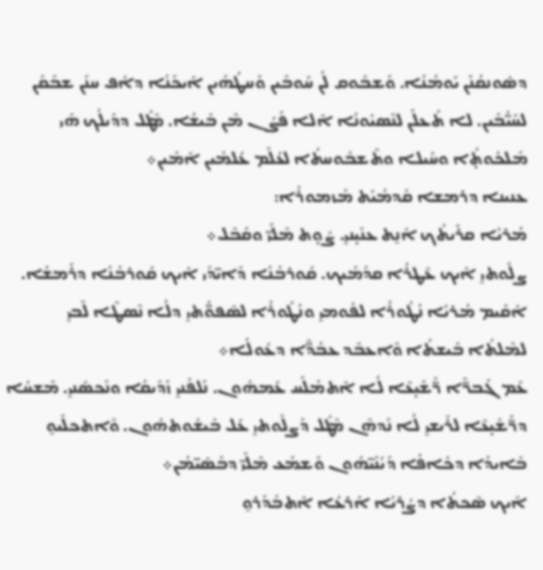ܕܣܽܘܢܩܳܢܰܢ ܝܰܘܡܳܢܳܐ. ܘܰܫܒܽܘܩ ܠܰܢ ܚܰܘܒܰܝܢ ܘܰܚܛܳܗܰܝܢ ܐܰܝܟܰܢܳܐ ܕܐܳܦ ܚܢܰܢ ܫܒܰܩܰܢ ܠܚܰܝ̈ܳܒܰܝܢ. ܠܐ ܬܰܥܠܰܢ ܠܢܶܣܝܽܘܢܳܐ ܐܶܠܐ ܦܰܨܳܢ ܡܶܢ ܒܺܝܫܳܐ. ܡܶܛܽܠ ܕܕܺܝܠܳܟ ܗܺܝ ܡܰܠܟܽܘܬ̣ܳܐ ܘܚܰܝܠܐ ܘܬܶܫܒܽܘܚܬܳܐ ܠܥܳܠܰܡ ܥܳܠܡܺܝܢ ܐܰܡܺܝܢ܀
ܥܢܝܢܐ ܕܪܡܫܐ ܩܰܕܡܳܝܰܬ ܡܰܙܡܘܪܳܐ:
ܡܳܪܝܳܐ ܩܪܺܝܬܳܟ ܐܰܢ̱ܬ ܥܢܺܝ̣ܢܝ̱. ܨܽܘ̣ܬ ܡܶܠܰܝ̈ ܘܩܰܒܶܠ܀
ܨܠܽܘܬܝ̱ ܐܰܝܟ ܥܶܛܪܳܐ ܩܕܳܡܰܝܟ. ܩܽܘܪܒܳܢܳܐ ܕܺܐܝ̈ܕܰܝ ܐܰܝܟ ܩܽܘܪܒܳܢܳܐ ܕܪܰܡܫܳܐ. ܐܰܩܺܝܡ ܡܳܪܝܳܐ ܢܳܛܽܘܪܳܐ ܠܦܽܘܡܝ̱ ܘܢܳܛܽܘܪܳܐ ܠܣܶܦܘ̈ܳܬܝ̱ ܕܠܳܐ ܢܶܣܛܶܐ ܠܶܒܝ̱ ܠܡܶܠܬܳܐ ܒܺܝܫܬܳܐ ܘܶܐܥܒܶܕ ܥܒܳܕ̈ܶܐ ܕܥܰܘܠܳܐ܀
ܥܰܡ ܓܰܒܪ̈ܶܐ ܪ̈ܰܫܺܝ̣ܥܶܐ ܠܳܐ ܐܶܬܡܰܠܰܚ ܥܰܡܗܽܘܢ. ܢܰܠܦܰܢܝ̱ ܙܰܕܺܝܩܳܐ ܘܢܰܟܣܰܢܝ̱. ܡܶܫܚܳܐ ܕܪ̈ܰܫܺܝ̣ܥܶܐ ܠܪܺܝܫܝ̱ ܠܳܐ ܢܰܕܗܶܢ ܡܶܛܽܠ ܕܰܨܠܽܘܬܝ̱ ܥܰܠ ܒܺܝܫܽܘܬܗܽܘܢ. ܘܶܐܬܟܠܺܝܘ̱ ܒܺܐܝܕܳܐ ܕܟܺܐܦܳܐ ܕܰܝܳܢܰܝ̈ܗܽܘܢ ܘܰܫܡܰܥ ܡܶܠܰܝ̈ ܕܒܰܣܺܝ̈ܡܳܢ܀
ܐܰܝܟ ܣܶܟܬܳܐ ܕܨܳܪܝܳܐ ܐܰܪܥܳܐ ܐܶܬܒܰܕܰܪܘ̱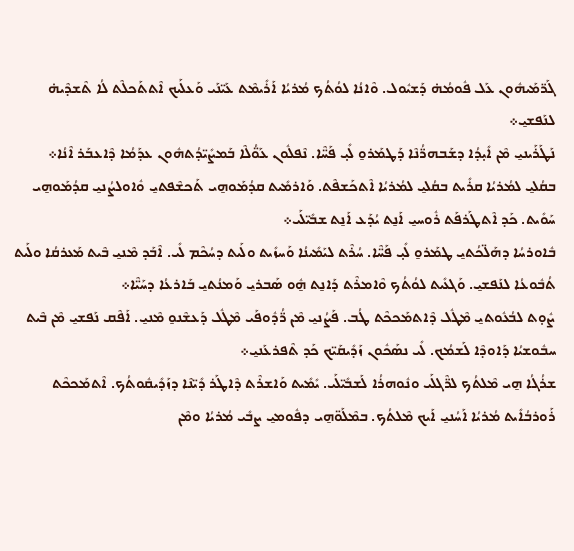ܓܰܪ̈ܡܰܝܗܽܘܢ ܥܰܠ ܦܽܘܡܳܗ̇ ܕܰܫܝܽܘܠ. ܘܶܐܢܳܐ ܠܘܳܬܳܟ ܡܳܪܝܳܐ ܐܰܪܺܝܡܶܬ ܥܰܝ̈ܢܰܝ ܘܰܥܠܰܝܟ ܐܶܬܬܰܟܠܶܬ ܠܳܐ ܬܶܫܕܶܝܗ̇ ܠܢܰܦܫܝ̱܀
ܢܰܛܰܪܰܝܢܝ̱ ܡܶܢ ܐܺܝ̣ܕܳܐ ܕܫܰܒܗܪ̈ܳܢܶܐ ܕܰܛܡܰܪܘ̱ ܠܺܝ̣ ܦܰܚ̈ܶܐ. ܢܶܦܠܽܘܢ ܥܰܘ̈ܳܠܶܐ ܒܰܡܨܺܝ̈ܕܳܬܗܽܘܢ ܥܕܰܡܳܐ ܕܶܐܥܒܰܪ ܐܶܢܳܐ܀
ܒܩܳܠܝ̱ ܠܡܳܪܝܳܐ ܩܪܺܝܬ ܒܩܳܠܝ̱ ܠܡܳܪܝܳܐ ܐܶܬܟܰܫܦܶܬ. ܘܰܐܪܡܺܝܬ ܩܕܳܡܰܘܗ̱ܝ ܬܰܟܫܶܦܬܝ̱ ܘܽܐܘܠܨܳܢܝ̱ ܩܕܳܡܰܘܗ̱ܝ ܚܰܘܺܝܬ. ܟܰܕ ܐܶܬܛܰܪܦܰܬ ܪܽܘܚܝ̱ ܐܰܢ̱ܬ ܝܳܕܰܥ ܐܰܢ̱ܬ ܫܒܺܝ̈ܠܰܝ܀
ܒܽܐܘܪܚܳܐ ܕܗܰܠ̈ܟܳܬܝ̱ ܛܡܰܪܘ̱ ܠܺܝ̣ ܦܰܚ̈ܶܐ. ܚܳܪܶܬ ܠܝܰܡܺܝܢܳܐ ܘܰܚܙܺܝܬ ܘܠܰܝܬ ܕܚܳܟܶܡ ܠܺܝ. ܐܶܒܰܕ ܡܶܢܝ̱ ܒܶܝܬ ܡܰܥܪܩܳܐ ܘܠܰܝܬ ܬܳܒܽܘܥܳܐ ܠܢܰܦܫܝ̱. ܘܰܓܥܺܝܬ ܠܘܳܬܳܟ ܘܶܐܡܪܶܬ ܕܰܐܢ̱ܬ ܗ̱ܽܘ ܣܰܒܪܝ̱ ܘܰܡܢܳܬܝ̱ ܒܰܐܪܥܳܐ ܕܚܰܝ̈ܶܐ܀
ܨܽܘ̣ܬ ܠܒܳܥܽܘܬܝ̱ ܡܶܛܽܠ ܕܶܐܬܡܰܟܟܶܬ ܛܳܒ. ܦܰܨܳܢܝ̱ ܡܶܢ ܪ̈ܳܕܽܘܦܰܝ ܡܶܛܽܠ ܕܰܥܫܶܢܘ̱ ܡܶܢܝ̱. ܐܰܦܶܩ ܢܰܦܫܝ̱ ܡܶܢ ܒܶܝܬ ܚܒܽܘܫܝܳܐ ܕܰܐܘܕܶܐ ܠܰܫܡܳܟ. ܠܺܝ ܢܣܰܟܽܘܢ ܙܰܕܺܝܩܰܝ̈ܟ ܟܰܕ ܬܶܦܪܥܰܢܝ̱܀
ܫܪܳܓܳܐ ܗ̱ܝ ܡܶܠܬܳܟ ܠܪ̈ܶܓܠܰܝ ܘܢܽܘܗܪܳܐ ܠܰܫܒܺܝ̈ܠܰܝ. ܝܺܡܺܝܬ ܘܰܐܫܪܶܬ ܕܶܐܛܰܪ ܕܺܝ̈ܢܶܐ ܕܙܰܕܺܝܩܽܘܬܳܟ. ܐܶܬܡܰܟܟܶܬ ܪܰܘܪܒܳܐܺܝܬ ܡܳܪܝܳܐ ܐܰܚܳܢܝ̱ ܐܰܝܟ ܡܶܠܬܳܟ. ܒܡܶܠܰܘ̈ܗ̱ܝ ܕܦܽܘܡܝ̱ ܨܒܺܝ ܡܳܪܝܳܐ ܘܡܶܢ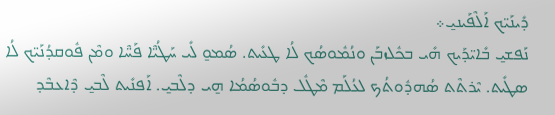ܕܺܝܢܰܝ̈ܟ ܐܰܠܶܦܰܝܢܝ̱܀
ܢܰܦܫܝ̱ ܒܺܐܝ̈ܕܰܝܟ ܗܺܝ ܒܟܽܠܙܒܰܢ ܘܢܳܡܽܘܣܳܟ ܠܳܐ ܛܥܺܝܬ. ܣܳܡܘ̱ ܠܺܝ ܚܰܛܳܝ̈ܶܐ ܦܰܚ̈ܶܐ ܘܡܶܢ ܦܽܘܩܕܳܢܰܝ̈ܟ ܠܳܐ ܣܛܺܝܬ. ܝܶܪܬܶܬ ܣܳܗܕܽܘܬܳܟ ܠܥܳܠܰܡ ܡܶܛܽܠ ܕܒܽܘܣܳܡܳܐ ܗ̱ܝ ܕܠܶܒܝ̱. ܐܰܦܢܺܝܬ ܠܶܒܝ̱ ܕܶܐܥܒܶܕ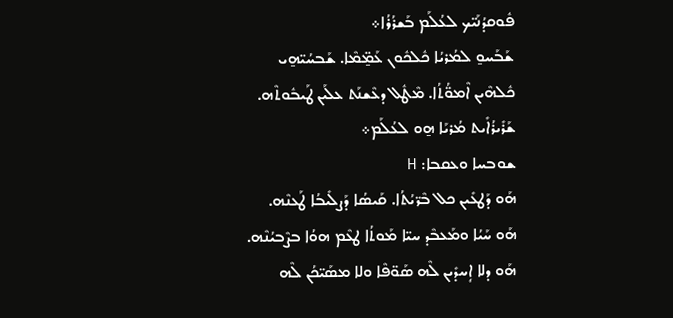ܦܽܘܩܕܳܢܰܝ̈ܟ ܠܥܳܠܰܡ ܒܰܫܪܳܪܳܐ܀
ܫܰܒܰܚܘ̱ ܠܡܳܪܝܳܐ ܟܽܠܟܽܘܢ ܥܰܡ̱̈ܡܶܐ. ܫܰܒܚܳܝ̈ܗ̱ܝ ܟܽܠܗܶܝܢ ܐܶܡܘ̈ܳܬܳܐ. ܡܶܛܽܠ ܕܥܶܫܢܰܬ ܥܠܰܝܢ ܛܰܝܒܽܘܬܶܗ. ܫܰܪܺܝܪܳܐܺܝܬ ܡܳܪܝܰܐ ܗ̱ܘ ܠܥܳܠܰܡ܀
ܫܘܒܚܐ ܘܥܩܒܐ: H
ܗܰܘ ܕܰܛܥܺܝܢ ܟܠ ܒܶܪ̈ܝܳܬܳܐ. ܩܰܝܣܳܐ ܕܰܨܠܺܝܒܳܐ ܛܰܥܢܶܗ. ܗܰܘ ܚܰܝܳܐ ܘܡܰܥܒܶܕ ܚܝ̈ܐ ܡܰܘܬܳܐ ܛܥܶܡ ܗܘܳܐ ܒܨܶܒܝܳܢܶܗ. ܗܰܘ ܕܠܐ ܐܴܚܕܺܝܢ ܠܶܗ ܣܰܘ̈ܦܶܐ ܘܠܐ ܡܣܰܝ̈ܟܳܢ ܠܶܗ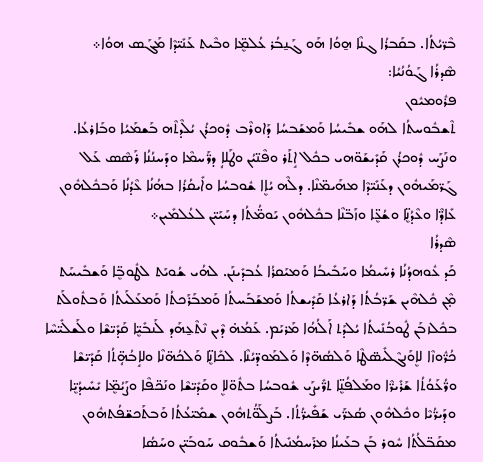ܒܶܪ̈ܝܳܬܳܐ. ܒܩܰܒܪܳܐ ܓܢܶܐ ܗ̱ܘܳܐ ܗܰܘ ܓܰܢ̱ܒܳܪ ܥܳܠܡܷ̈ܐ ܘܒܶܝܬ ܥܰܢܺܝ̈ܕܶܐ ܡܰܓܰܣ ܗܘܳܐ܀
ܣܶܕܪܳܐ ܓܰܘܳܢܳܝܳܐ:
ܦܪܽܘܡܝܽܘܢ
ܬܶܫܒܽܘܚܬܳܐ ܠܗܰܘ ܫܒܺܝܚܳܐ ܘܰܡܫܰܒܚܳܐ ܕܰܐܘܪܶܒ ܕܽܘܟܪܳܢ ܝܳܠܶܕܬܶܗ ܒܰܫܡܰܝܳܐ ܘܒܰܐܪܥܳܐ. ܘܢܰܨܰܚ ܕܽܘܟܪܳܢ ܩܰܕܺܝܫܰܘ̈ܗܝ ܒܟܽܠ ܐܱܬܰܪ ܘܦܶܢ̈ܝܳܢ ܘܛܰܠܐܴ ܕܪ̈ܰܚܡܶܐ ܘܕܰܚܢܳܢܳܐ ܪܰܣܶܣ ܥܰܠ ܓܰܪ̈ܡܰܝܗܽܘܢ ܕܥܰܢܺܝ̈ܕܶܐ ܡܗܰܝܡ̈ܢܶܐ. ܕܠܶܗ ܝܳܐܷܐ ܫܽܘܒܚܳܐ ܘܐܺܝܩܳܪܳܐ ܒܗܳܢܳܐ ܥܶܕܳܢܳܐ ܘܰܒܟܽܠܗܽܘܢ ܥܺܐܕ̈ܶܐ ܘܥܶܕܳܢܷ̈ܐ ܘܫܳܥܷ̈ܐ ܘܙܰܒ̈ܢܶܐ ܒܟܽܠܗܽܘܢ ܝܰܘܡ̈ܳܬܳܐ ܕܚܰܝܰܝ̈ܢ ܠܥܳܠܡܺܝܢ܀
ܣܶܕܪܳܐ
ܟܰܕ ܥܽܘܗܕܳܢܳܐ ܪܚܺܝܡܳܐ ܘܚܰܒܺܝܒܳܐ ܘܰܡܝܰܩܪܳܐ ܥܳܒܕܺܝܢܰܢ. ܠܗܳܝ ܫܳܘܝܰܬ ܠܛܽܘܒܷ̈ܐ ܘܰܫܒܺܝܚܰܬ ܡ̣ܶܢ ܟܽܠܗܶܝܢ ܫܰܪ̈ܒܳܬܳܐ ܕܰܐܪܥܳܐ ܩܰܕܺܝܫܬܳܐ ܘܰܡܫܰܒܰܚܬܳܐ ܘܰܡܒܰܪܰܟܬܳܐ ܘܰܡܥܰܠܰܝܬܳܐ ܘܰܒܬܽܘܠܰܬ ܒܟܽܠܙܒܰܢ ܛܽܘܒܳܢܺܝܬܳܐ ܝܳܠܕܰܬ ܐܰܠܳܗܳܐ ܡܰܪܝܰܡ. ܥܰܡܳܗ̇ ܕܶܝܢ ܢܶܬܶܥ̱ܗܰܕ ܠܰܢܒܺܝܷ̈ܐ ܩܰܕܺܝ̈ܫܶܐ ܘܠܰܫܠܺܝ̈ܚܶܐ ܟܳܪ̈ܽܘܙܶܐ ܠܐܷܘܰܢܓܶܠܺܝܣ̈ܛܶܐ ܘܰܠܣܳܗ̈ܕܶܐ ܘܰܠܡܰܘܕ̈ܝܳܢܶܐ. ܠܟܺܐܢܷ̈ܐ ܘܰܠܟܳܗ̈ܢܶܐ ܘܠܐܱܒܳܗܴ̈ܬܳܐ ܩܰܕܺܝ̈ܫܶܐ ܘܪ̈ܳܥܰܘܳܬܳܐ ܫܰܪܺܝܪ̈ܶܐ ܘܡܰܠܦܳܢܷ̈ܐ ܬܪ̈ܺܝܨܰܝ ܫܽܘܒܚܳܐ ܒܬܽܘ̈ܠܐܷ ܘܩܰܕܺܝ̈ܫܶܐ ܘܢܰܟ̈ܦܶܐ ܘܨܰܝܳܡܷ̈ܐ ܝܺܚܺܝܕܳܝܷ̈ܐ ܘܕܰܝܪ̈ܳܝܶܐ ܘܟܽܠܗܽܘܢ ܣܳܥܪ̈ܰܝ ܫܰܦܺܝܪ̈ܳܬܳܐ. ܒܰܨܠܰܘ̈ܳܬܗܽܘܢ ܫܡܺܝ̈ܥܳܬܳܐ ܘܰܒܬܰܟܫ̈ܦܳܬܗܽܘܢ ܡܩܰܒ̈ܠܳܬܳܐ ܚܽܘܪ ܒܰܢ ܒܥܰܝܢܳܐ ܡܪܰܚܡܳܢܺܝܬܳܐ ܘܰܫܒܽܘܩ ܚܰܘܒܰܝ̈ܢ ܘܚܰܣܳܐ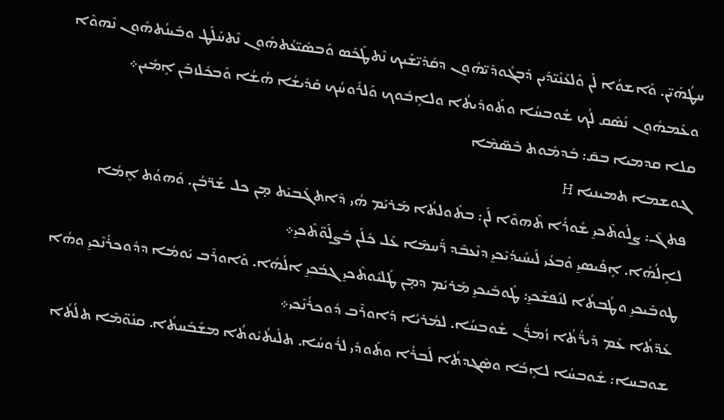ܚܛܳܗܰܝ̈ܢ. ܘܰܐܫܘܳܐ ܠܰܢ ܘܰܠܥܰܢܺܝ̈ܕܰܝܢ ܕܰܒܓܽܘܕܰܝ̈ܗܽܘܢ ܕܩܰܕܺܝ̈ܫܰܝܟ ܢܶܬܛܰܟܰܣ ܘܰܒܣܺܝ̈ܥܳܬܗܽܘܢ ܢܶܬܚܰܠܰܛ ܘܒܰܝܢܳܬܗܽܘܢ ܢܶܗܘܶܐ ܘܥܰܡܗܽܘܢ ܢܰܣܶܩ ܠܳܟ ܫܽܘܒܚܳܐ ܘܬܰܘܕܺܝܬܳܐ ܘܠܐܱܒܽܘܟ ܘܰܠܪܽܘܚܳܟ ܩܰܕܺܝܫܳܐ ܗܳܫܳܐ ܘܰܒܟܽܠܙܒܰܢ ܐܱܡܺܝܢ܀
ܩܠܐ ܩܕܡܝܐ ܒܩ̄: ܒܰܕܡܽܘܬ ܒܶܣ̈ܡܶܐ
ܓܘܫܡܐ ܬܡܝܢܝܐ H
ܦܬܓ̄: ܨܠܽܘܬܶܟܝ̱ ܫܽܘܪܳܐ ܬܶܗܘܶܐ ܠܰܢ: ܒܬܽܘܠܬܳܐ ܡܰܪܝܰܡ ܗܳܝ ܕܶܐܬܓܰܒܝܰܬ ܡ̣ܢ ܟܠ ܫܰܪ̈ܒܳܢ. ܘܰܗܘܳܬ ܐܷܡܳܐ ܠܐܱܠܳܗܳܐ. ܐܱܦܺܝܣܝ̱ ܘܰܒܥܳܝ ܠܺܝܚܺܝܕܳܝܶܟܝ̱ ܕܢܶܥܒܶܕ ܪ̈ܰܚܡܶܐ ܥܰܠ ܟܽܠܰܢ ܒܰܨܠܰܘ̈ܬܶܟܝ̱܀
ܛܘܒܰܝܟܝ̱ ܘܛܳܒܬܳܐ ܠܢܰܦܫܶܟܝ̱: ܛܽܘܒܰܝܟܝ̱ ܡܰܪܝܰܡ ܕܡ̣ܢ ܛܰܠܝܽܘܬܶܟܝ̱ ܓܒܳܟܝ̱ ܐܠܳܗܳܐ. ܘܰܐܘܪܶܒ ܝܰܘܡܳܐ ܕܕܽܘܟܪܳܢܶܟܝ̱ ܘܗܳܐ ܥܺܕ̈ܬܳܐ ܥܰܡ ܕܰܝܪ̈ܳܬܳܐ ܙܳܡܪ̈ܳܢ ܫܽܘܒܚܳܐ. ܠܡܳܪܝܳܐ ܕܰܐܘܪܶܒ ܕܽܘܟܪܳܢܶܟܝ܀
ܫܘܒܚܐ: ܫܽܘܒܚܳܐ ܠܐܱܒܳܐ ܘܣܶܓܕܬܳܐ ܠܰܒܪܳܐ ܘܬܰܘܕܺܝ ܠܪܽܘܚܳܐ. ܬܠܺܝܬܳܝܽܘܬܳܐ ܡܫܰܒܰܚܬܳܐ. ܩܢܽܘ̈ܡܶܐ ܬܠܳܬܳܐ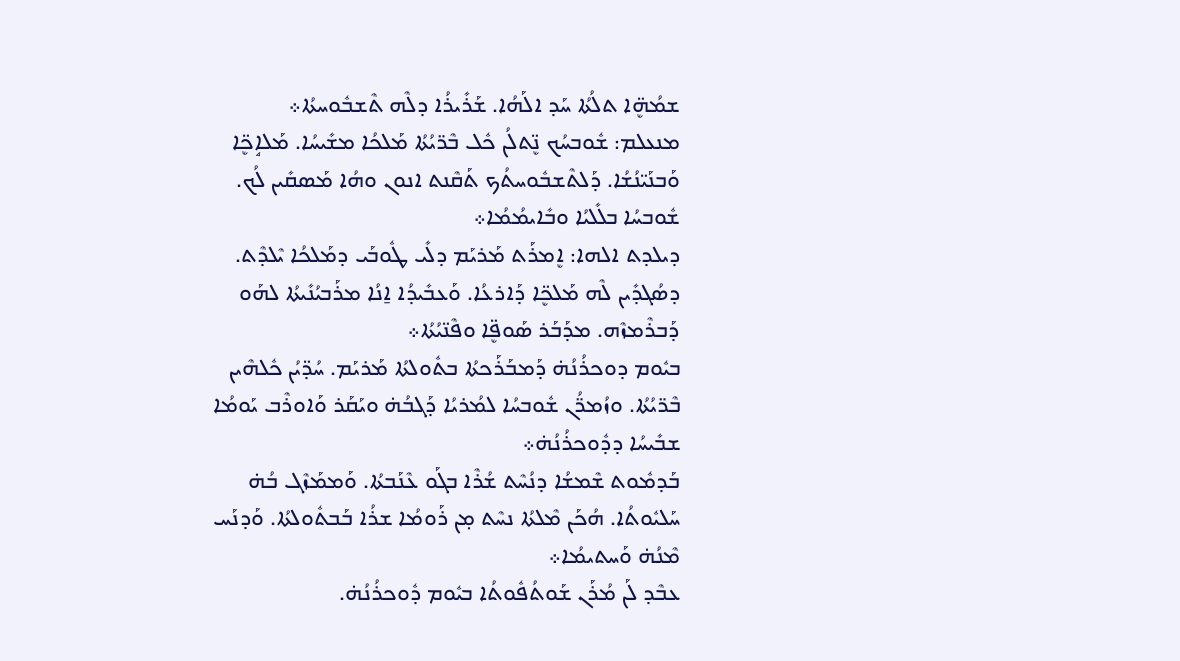ܫܡܳܗܷ̈ܐ ܬܠܳܬܳܐ ܚܰܕ ܐܠܰܗܳܐ. ܫܰܪܺܝܪܳܐ ܕܠܶܗ ܬܶܫܒܽܘܚܬܳܐ܀
ܡܢܥܠܡ: ܫܽܘܒܚܳܟ ܢܷ̈ܬܠܳܢ ܟܽܠ ܒܶܪ̈ܝܳܬܳܐ ܡܰܠܟܳܐ ܡܫܺܝܚܳܐ. ܡܰܠܐܱܟܷ̈ܐ ܘܰܒܢܰܝ̈ܢܳܫܳܐ. ܕܰܠܬܶܫܒܽܘܚܬܳܟ ܬܰܩܶܢܬ ܐܢܘܢ ܘܗܳܐ ܡܰܣܩܺܝܢ ܠܳܟ. ܫܽܘܒܚܳܐ ܒܠܺܠܝܳܐ ܘܒܺܐܝܡܳܡܳܐ܀
ܕܝܠܕܬ ܐܠܗܐ: ܐܷܡܪܰܬ ܡܰܪܝܰܡ ܕܠܺܝ ܛܽܘܒܰܝ ܕܡܰܠܟܳܐ ܝܶܠܕܶܬ. ܕܣܳܓܕܺܝܢ ܠܶܗ ܡܰܠܟܷ̈ܐ ܕܰܐܪܥܳܐ. ܘܰܥܒܺܝܕܳܐ ܐ̱ܢܳܐ ܡܪܰܒܝܳܢܺܝܬܳܐ ܠܗܰܘ ܕܰܒܪܶܡܙܶܗ. ܡܕܰܒܰܪ ܣܰܘܦܷ̈ܐ ܘܦܶܢ̈ܝܳܬܳܐ܀
ܒܝܽܘܡ ܕܘܟܪܳܢܳܗ̇ ܕܰܡܒܰܪܰܟܬܳܐ ܒܬܽܘܠܬܳܐ ܡܰܪܝܰܡ. ܚܳܕ̈ܝܳܢ ܟܽܠܗܶܝܢ ܒܶܪ̈ܝܳܬܳܐ. ܘܙܳܡܪ̈ܳܢ ܫܽܘܒܚܳܐ ܠܡܳܪܝܳܐ ܕܰܓܒܳܗ̇ ܘܝܰܩܰܪ ܘܰܐܘܪܶܒ ܝܰܘܡܳܐ ܫܒܺܝܚܳܐ ܕܕܽܘܟܪܳܢܳܗ̇܀
ܒܰܕܡܽܘܬ ܫܶܡܫܳܐ ܕܢܳܚܶܬ ܫܳܪܶܐ ܒܓܰܘ ܥܶܢܰܒܬܳܐ. ܘܰܡܡܰܙܶܓ ܒܳܗ̇ ܚܰܠܝܽܘܬܳܐ. ܗܳܟܰܢ ܡܶܠܬܳܐ ܢܚܶܬ ܡ̣ܢ ܪܰܘܡܳܐ ܫܪܳܐ ܒܰܒܬܽܘܠܬܳܐ. ܘܰܕܢܰܚ ܡܶܢܳܗ̇ ܘܰܚܬܝܡܳܐ܀
ܥܒܶܕ ܠܰܢ ܡܳܪܰܢ ܫܰܘܬܳܦܽܘܬܳܐ ܒܝܽܘܡ ܕܽܘܟܪܳܢܳܗ̇.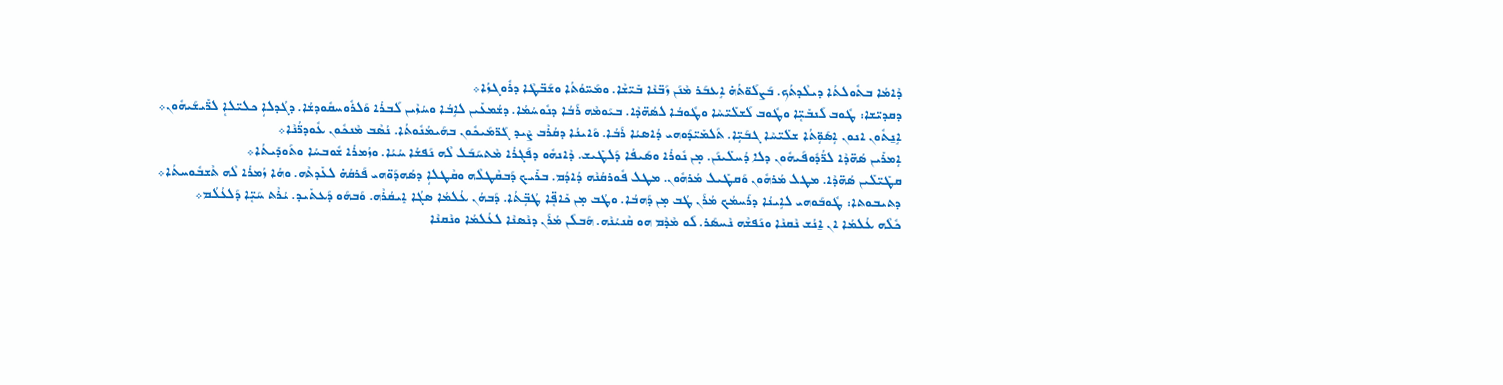ܕܶܐܡܳܐ ܒܬܽܘܠܬܳܐ ܕܝܠܶܕܬܳܟ. ܒܰܨܠܰܘ̈ܬܳܗ̇ ܐܱܥܒܰܪ ܡܶܢܰܢ ܙܰܒ̈ܢܶܐ ܒܺܝ̈ܫܶܐ. ܘܡܰܚ̈ܘܳܬܳܐ ܘܫܰܒ̈ܛܶܐ ܕܪܽܘܓܙܳܐ܀
ܕܩܕܝ̈ܫܐ: ܛܽܘܒ ܠܰܢܒܺܝܷ̈ܐ ܘܛܽܘܒ ܠܰܫܠܺܝ̈ܚܶܐ ܘܛܽܘܒܳܐ ܠܣܳܗ̈ܕܶܐ. ܒܝܰܘܡܶܗ ܪܰܒܳܐ ܕܢܽܘܚܳܡܳܐ. ܕܫܳܡܥܺܝܢ ܠܐܱܒܳܐ ܘܚܳܙܶܝܢ ܠܰܒܪܳܐ ܘܰܠܪܽܘܚܩܽܘܕܫܳܐ. ܕܓܳܕܠܐܴ ܟܠܝ̈ܠܐܷ ܠܪ̈ܺܝܫܰܝܗܽܘܢ܀
ܐܱܢ̱ܬܽܘܢ ܐܢܘܢ ܐܴܣܰܘܴ̈ܬܳܐ ܫܠܺܝ̈ܚܶܐ ܓܒܰܝܴ̈ܐ. ܬܰܠܡܺܝ̈ܕܰܘܗܝ ܕܳܐܣܝܳܐ ܪܰܒܳܐ. ܘܰܐܝܢܳܐ ܕܩܳܪܶܒ ܨܶܝܕ ܓܰܪ̈ܡܰܝܟܽܘܢ ܒܗܰܝܡܳܢܽܘܬܳܐ. ܢܳܣܶܒ ܡܶܢܟܽܘܢ ܥܽܘܕܪ̈ܳܢܶܐ܀
ܐܴܡܪܺܝܢ ܣܳܗ̈ܕܶܐ ܠܪ̈ܳܕܽܘܦܰܝܗܽܘܢ ܕܠܐ ܕܳܚܠܺܝܢܰܢ. ܡ̣ܢ ܢܽܘܪܳܐ ܘܣܰܝܦܳܐ ܕܰܠܛܺܝܫ. ܕܶܐܢܗܽܘ ܕܦܰܓܪܳܐ ܡܶܬܚܰܒܰܠ ܠܶܗ ܢܰܦܫܳܐ ܚܳܝܳܐ. ܘܙܳܡܪܳܐ ܫܽܘܒܚܳܐ ܘܬܰܘܕܺܝܬܳܐ܀
ܩܛܺܝ̈ܠܺܝܢ ܣܳܗ̈ܕܶܐ. ܡܛܠ ܡܳܪܗܽܘܢ ܘܰܩܛܺܝܠ ܡܳܪܗܽܘܢ. ܡܛܠ ܦܽܘܪܩܳܢܶܗ ܕܳܐܕܳܡ. ܒܪܺܝܟ ܕܰܒܩܶܛܠܶܗ ܘܩܶܛܠܐܴ ܕܣܳܗܕܰܘ̈ܗܝ ܦܰܪܩܳܗ̇ ܠܥܺܕܬܶܗ. ܘܗܳܐ ܙܳܡܪܳܐ ܠܶܗ ܬܶܫܒܽܘܚܬܳܐ܀
ܕܬܝܒܘܬܐ: ܛܽܘܒܰܘܗܝ ܠܐܱܝܢܳܐ ܕܪܰܚܡܳܟ ܡܳܪܰܢ ܛܳܒ ܡ̣ܢ ܕܰܗܒܳܐ. ܘܛܳܒ ܡ̣ܢ ܟܺܐܦܷ̈ܐ ܛܳܒܴ̈ܬܳܐ. ܕܰܒܗܳܢ ܥܳܠܡܳܐ ܣܓܳܐ ܐܻܝܩܳܪܶܗ. ܘܰܒܗܰܘ ܕܰܥܬܺܝܕ. ܝܳܪܶܬ ܚܰܝܷ̈ܐ ܕܰܠܥܳܠܳܡ܀
ܟܽܠܶܗ ܥܳܠܡܳܐ ܐܢ ܐ̱ܢܳܫ ܢܶܩܢܶܐ ܘܢܰܦܫܶܗ ܢܶܚܣܰܪ. ܠܰܘ ܡܶܕܶܡ ܗܘ ܩܶܢܝܳܢܶܗ. ܗܰܒܠܰܢ ܡܳܪܰܢ ܕܢܶܣܢܶܐ ܠܥܳܠܡܳܐ ܘܢܶܩܢܶܐ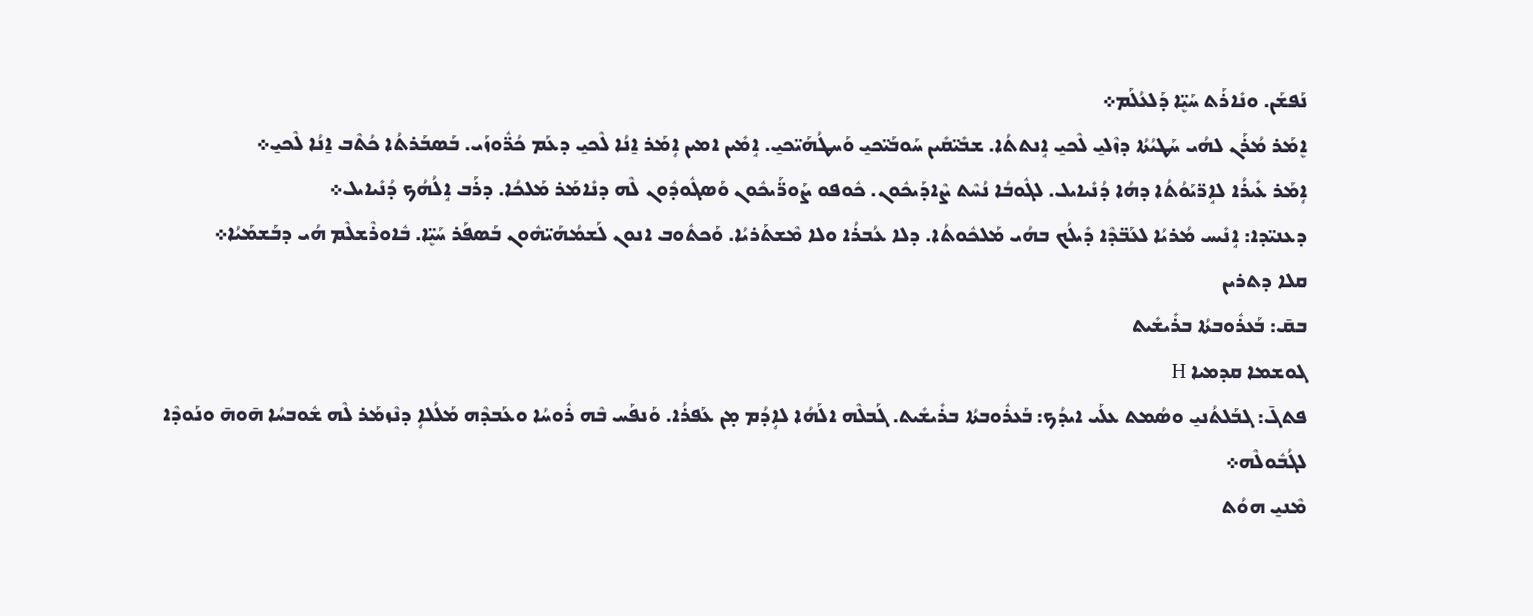ܢܰܦܫܰܢ. ܘܢܺܐܪܰܬ ܚܰܝܷ̈ܐ ܕܰܠܥܳܠܰܡ܀
ܐܷܡܰܪ ܡܳܪܰܢ ܠܗܳܝ ܚܰܛܝܳܬܳܐ ܕܙܶܠܝ̱ ܠܶܟܝ̱ ܐܱܢܬܬܳܐ. ܫܒܺܝ̈ܩܺܝܢ ܚܰܘܒܰܝ̈ܟܝ̱ ܘܰܚܛܳܗܰܝ̈ܟܝ̱. ܐܱܡܺܝܢ ܐܡܝܢ ܐܴܡܰܪ ܐ̱ܢܳܐ ܠܶܟܝ̱ ܕܥܰܡ ܟܳܪ̈ܽܘܙܰܝ. ܒܰܣܒܰܪܬܳܐ ܟܳܬܶܒ ܐ̱ܢܳܐ ܠܶܟܝ̱܀
ܐܴܡܰܪ ܥܺܝܪܳܐ ܠܐܱܪ̈ܝܰܘܳܬܳܐ ܕܗܳܐ ܕܳܢܺܝܐܝܠ. ܠܓܽܘܒܳܐ ܢܳܚܶܬ ܨܶܐܕܰܝܟܽܘܢ. ܟܽܘܦܘ ܨܰܘܪ̈ܰܝܟܽܘܢ ܘܰܣܓܽܘܕܽܘܢ ܠܶܗ ܕܢܺܐܡܰܪ ܡܰܠܟܳܐ. ܕܪܰܒ ܐܱܠܳܗܳܟ ܕܳܢܺܝܐܝܠ܀
ܕܥܢܝ̈ܕܐ: ܐܱܢܺܝܚ ܡܳܪܝܳܐ ܠܥܰܒ̈ܕܶܐ ܕܺܝܠܳܟ ܒܗܳܝ ܡܰܠܟܽܘܬܳܐ. ܕܠܐ ܥܳܒܪܳܐ ܘܠܐ ܡܶܫܬܰܪܝܳܐ. ܘܰܟܬܽܘܒ ܐܢܘܢ ܠܰܫܡܳܗܰܝ̈ܗܽܘܢ ܒܰܣܦܰܪ ܚܰܝܷ̈ܐ. ܒܽܐܘܪܶܫܠܶܡ ܗܳܝ ܕܒܰܫܡܰܝܳܐ܀
ܩܠܐ ܕܬܪܝܢ
ܒܩ̄: ܒܰܥܪܽܘܒܬܳܐ ܒܪܺܝܫܺܝܬ
ܓܘܫܡܐ ܩܕܡܝܐ H
ܦܬܓ̄: ܓܒܰܠܬܳܢܝ̱ ܘܣܳܡܬ ܥܠܰܝ ܐܝܕܳܟ: ܒܰܥܪܽܘܒܬܳܐ ܒܪܺܝܫܺܝܬ. ܓܰܒܠܶܗ ܐܠܰܗܳܐ ܠܐܴܕܳܡ ܡ̣ܢ ܥܰܦܪܳܐ. ܘܰܢܦܰܚ ܒܶܗ ܪܽܘܚܳܐ ܘܥܰܒܕܶܗ ܡܰܠܳܠܐܴ ܕܢܶܙܡܰܪ ܠܶܗ ܫܽܘܒܚܳܐ ܗ̄ܘܗ̄ ܘܢܰܘܕܶܐ ܠܓܳܒܽܘܠܶܗ܀
ܡܶܢܝ̱ ܗܘܳܬ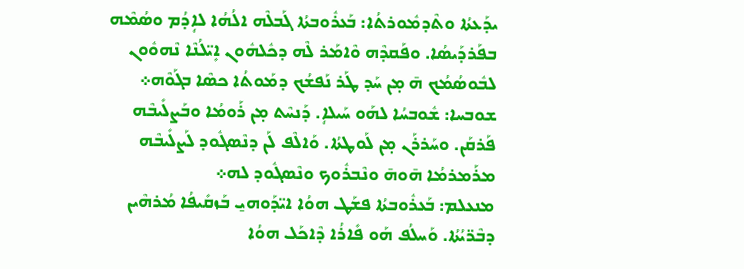ܝܕܰܥܬܳܐ ܘܬܶܕܡܽܘܪܬܳܐ: ܒܰܥܪܽܘܒܬܳܐ ܓܰܒܠܶܗ ܐܠܳܗܳܐ ܠܐܴܕܳܡ ܘܣܳܡܶܗ ܒܦܰܪܕܰܝܣܳܐ. ܘܦܰܩܕܶܗ ܘܶܐܡܰܪ ܠܶܗ ܕܟܽܠܗܽܘܢ ܐܻܝ̈ܠܳܢܶܐ ܢܶܗܘܽܘܢ ܠܒܽܘܣܳܡܳܟ ܗ̄ ܡ̣ܢ ܚܰܕ ܛܰܪ ܢܰܦܫܳܟ ܕܡܰܘܬܳܐ ܟܣܶܐ ܒܓܰܘܶܗ܀
ܫܘܒܚܐ: ܫܽܘܒܚܳܐ ܠܗܰܘ ܚܰܝܠܐܴ. ܕܰܢܚܶܬ ܡ̣ܢ ܪܰܘܡܳܐ ܘܒܰܨܠܺܝܒܶܗ ܦܰܪܩܰܢ. ܘܚܰܪܪܰܢ ܡ̣ܢ ܠܰܘܛܬܳܐ. ܘܰܐܠܶܦ ܠܰܢ ܕܢܶܣܓܽܘܕ ܠܰܨܠܺܝܒܶܗ ܡܪܰܡܪܡܳܐ ܗ̄ܘܗ̄ ܘܢܶܒܪܽܘܟ ܘܢܶܣܓܽܘܕ ܠܗ܀
ܡܢܥܠܡ: ܒܰܥܪܽܘܒܬܳܐ ܦܫܰܛ ܗܘܳܐ ܐܝ̈ܕܰܘܗܝ̱ ܒܰܙܩܺܝܦܳܐ ܡܳܪܗܶܝܢ ܕܒܶܪ̈ܝܳܬܳܐ. ܘܰܚܠܳܦ ܗܰܘ ܦܺܐܪܳܐ ܕܶܐܟܰܠ ܗܘܳܐ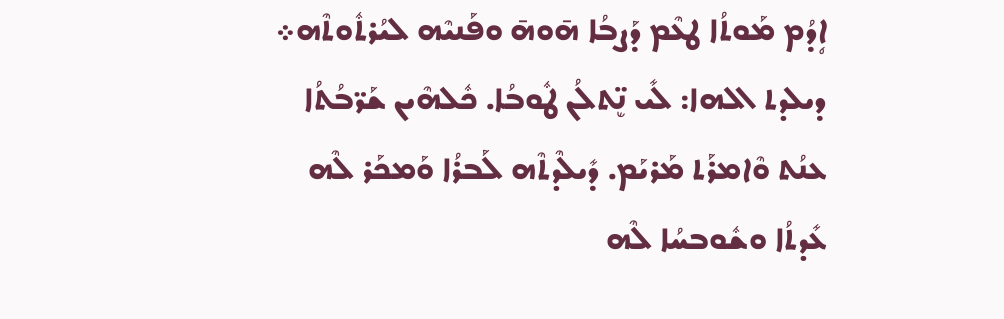ܐܴܕܳܡ ܡܰܘܬܳܐ ܛܥܶܡ ܕܰܨܒܳܐ ܗ̄ܘܗ̄ ܘܦܰܢܝܶܗ ܠܝܳܪܬܽܘܬܶܗ܀
ܕܝܠܕܬ ܐܠܗܐ: ܠܺܝ ܢܷ̈ܬܠܳܢ ܛܽܘܒܳܐ. ܟܽܠܗܶܝܢ ܫܰܪ̈ܒܳܬܳܐ ܥܢܳܬ ܘܶܐܡܪܰܬ ܡܰܪܝܰܡ. ܕܺܝܠܶܕܬܶܗ ܠܰܒܪܳܐ ܘܰܡܟܰܪ ܠܶܗ ܥܺܕܬܳܐ ܘܫܽܘܒܚܳܐ ܠܶܗ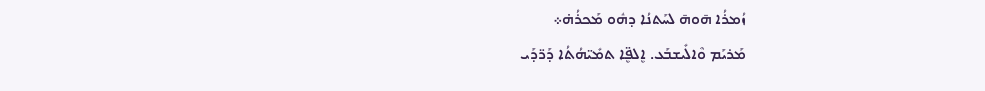ܙܳܡܪܳܐ ܗ̄ܘܗ̄ ܠܚܰܬܢܳܐ ܕܗܽܘ ܡܰܟܪܳܗ̇܀
ܡܰܪܝܰܡ ܘܶܐܠܺܝܫܒܰܥ. ܐܷܠܦܷ̈ܐ ܬܡܺܝ̈ܗܳܬܳܐ ܕܰܪ̈ܕܰܝ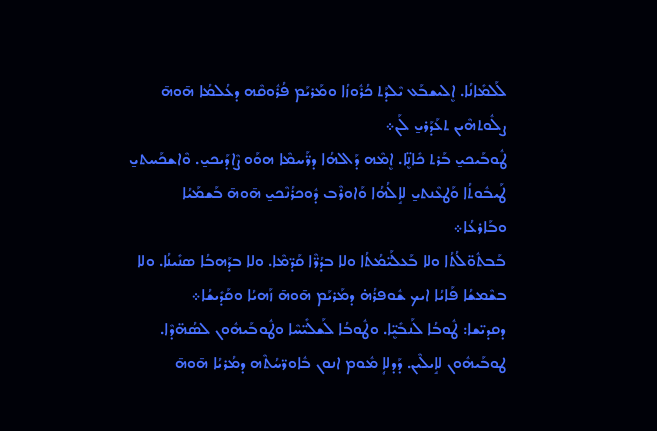ܠܰܠܡܺܐܢܳܐ. ܐܷܠܝܫܒܰܥ ܝܶܠܕܰܬ ܟܳܪܽܘܙܳܐ ܘܡܰܪܝܰܡ ܦܳܪܽܘܩܶܗ ܕܥܳܠܡܳܐ ܗ̄ܘܗ̄ ܨܠܽܘܬܗܶܝܢ ܬܥܰܕܰܪܝ̱ ܠܰܢ܀
ܛܽܘܒܰܝܟܝ̱ ܒܰܪܬ ܟܺܐܢܷ̈ܐ. ܐܷܡܶܗ ܕܰܐܠܗܳܐ ܕܪ̈ܰܚܡܶܐ ܗܘܰܘ ܨܶܐܕܰܝܟܝ̱. ܘܶܐܫܟܰܚܬܝ̱ ܛܰܝܒܽܘܬܳܐ ܘܰܛܥܶܢܬܝ̱ ܠܐܱܠܳܗܳܐ ܘܰܐܘܪܶܒ ܕܽܘܟܪܳܢܶܟܝ̱ ܗ̄ܘܗ̄ ܒܰܫܡܰܝܳܐ ܘܒܰܐܪܥܳܐ܀
ܒܰܒܬܽܘ̈ܠܳܬܳܐ ܘܠܐ ܒܰܥܠܰܝ̈ܡܳܬܳܐ ܘܠܐ ܒܕܳܪ̈ܶܐ ܩܰܕ̈ܡܶܐ. ܘܠܐ ܒܕܰܗܒܳܐ ܣܢܺܝܢܳܐ. ܘܠܐ ܒܫܶܡܫܳܐ ܦܰܐܝܳܐ ܐܝܟ ܫܽܘܦܪܳܗ̇ ܕܡܰܪܝܰܡ ܗ̄ܘܗ̄ ܙܰܗܝܳܐ ܘܩܰܕܺܝܫܳܐ܀
ܕܩܕܝ̈ܫܐ: ܛܽܘܒܳܐ ܠܰܢܒܺܝܷ̈ܐ. ܘܛܽܘܒܳܐ ܠܰܫܠܺܝ̈ܚܶܐ ܘܛܽܘܒܰܝܗܽܘܢ ܠܣܳܗ̈ܕܶܐ. ܛܘܒܰܝܗܽܘܢ ܠܐܱܝܠܶܝܢ. ܕܰܕܠܐܴ ܡܽܘܡ ܐܢܘܢ ܒܽܐܘܪ̈ܚܳܬܶܗ ܕܡܳܪܝܳܐ ܗ̄ܘܗ̄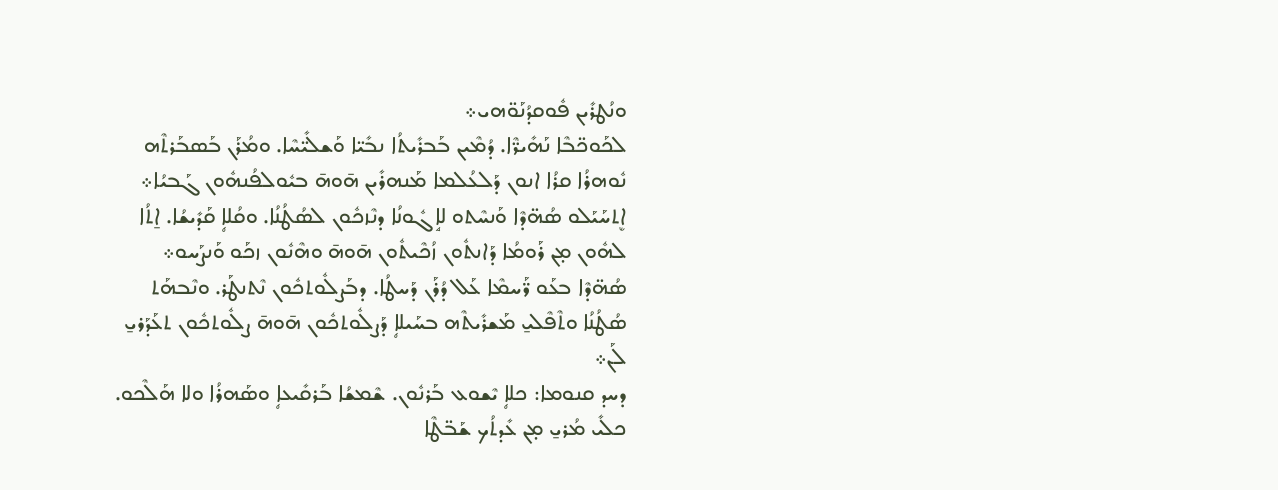ܘܢܳܛܪܺܝܢ ܦܽܘܩܕܳܢܰܘ̈ܗܝ܀
ܠܟܰܘܟ̈ܒܶܐ ܢܰܗܺܝܪ̈ܶܐ. ܕܳܡܶܝܢ ܒܰܒܪܺܝܬܳܐ ܢܒܺܝ̈ܐ ܘܰܫܠܺܝ̈ܚܶܐ. ܘܡܳܪܰܢ ܒܰܣܒܰܪܬܶܗ ܢܽܘܗܪܳܐ ܩܪܳܐ ܐܢܘܢ ܕܰܠܥܳܠܡܐ ܡܰܢܗܪܺܝܢ ܗ̄ܘܗ̄ ܒܝܽܘܠܦܳܢܗܽܘܢ ܓܰܒܝܳܐ܀
ܐܷܬܚܰܝܰܠܘ ܣܳܗ̈ܕܶܐ ܘܰܢܚܶܬܘ ܠܐܱܓܽܘܢܳܐ ܕܢܶܙܟܽܘܢ ܠܣܳܛܳܢܳܐ. ܘܩܳܠܐܴ ܩܰܕܺܝܫܳܐ. ܐ̱ܬܳܐ ܠܗܽܘܢ ܡ̣ܢ ܪܰܘܡܳܐ ܕܰܐܢܬܽܘܢ ܙܳܟܶܝܬܽܘܢ ܗ̄ܘܗ̄ ܘܗܶܢܽܘܢ ܙܟܰܘ ܘܰܢܨܰܚܘ܀
ܣܳܗ̈ܕܶܐ ܒܥܰܘ ܪ̈ܰܚܡܶܐ ܥܰܠ ܕܳܪܰܢ ܕܰܚܛܳܐ. ܕܒܰܨܠܽܘܬܟܽܘܢ ܢܶܬܢܛܰܪ. ܘܢܶܒܗܰܬ ܣܳܛܳܢܳܐ ܘܬܶܦܶܠܝ̱ ܡܰܫܪܺܝܬܶܗ ܒܚܰܝܠܐܴ ܕܰܨܠܽܘܬܟܽܘܢ ܗ̄ܘܗ̄ ܨܠܽܘܬܟܽܘܢ ܬܥܰܕܰܪܝ̱ ܠܰܢ܀
ܕܚܕ ܩܢܘܡܐ: ܟܠܐܴ ܝܶܫܘܥ ܒܰܪܢܽܘܢ. ܫܶܡܫܳܐ ܒܰܪܩܺܝܥܐܴ ܘܣܰܗܪܳܐ ܘܠܐ ܗܰܠܶܟܘ. ܟܠܺܝ ܡܳܪܝ̱ ܡ̣ܢ ܥܺܕܬܳܟ ܫܰܒ̈ܛܶܐ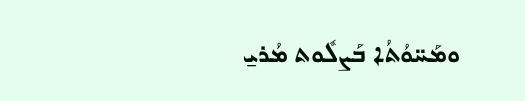ܘܡܰܚ̈ܘܳܬܳܐ ܒܰܨܠܽܘܬ ܡܳܪܝ̱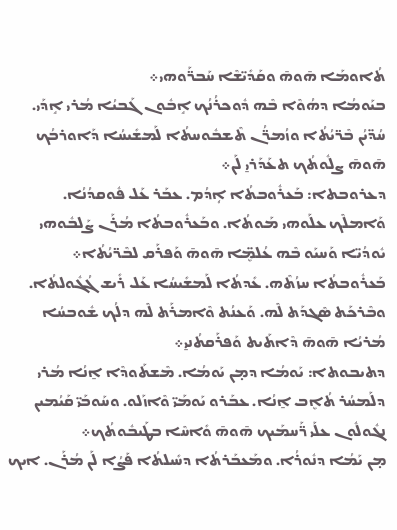ܬܳܐܘܡܰܐ ܗ̄ܘܗ̄ ܘܩܰܕܺܝ̈ܫܶܐ ܚܰܒܪ̈ܰܘܗܝ܀
ܒܝܰܘܡܳܐ ܕܗܳܘܶܐ ܒܶܗ ܕܽܘܟܪܳܢܳܟ ܐܱܒܽܘܢ ܓܰܒܝܳܐ ܡܳܪܝ ܐܱܕܰܝ. ܚܳܕ̈ܝܳܢ ܒܶܪ̈ܝܳܬܳܐ ܘܙܳܡܪ̈ܳܢ ܬܶܫܒܽܘܚܬܳܐ ܠܰܡܫܺܝܚܳܐ ܕܰܐܘܪܒܳܟ ܗ̄ܘܗ̄ ܨܠܽܘܬܳܟ ܬܥܰܕܰܪܝ̱ ܠܰܢ܀
ܕܥܪܘܒܬܐ: ܒܰܥܪܽܘܒܬܳܐ ܐܴܕܳܡ. ܥܒܰܪ ܥܰܠ ܦܽܘܩܕܳܢܳܐ. ܘܰܐܡܠܶܟ ܥܠܰܘܗܝ ܡܰܘܬܳܐ. ܘܒܰܥܪܽܘܒܬܳܐ ܡܳܪܰܢ ܨܰܠܒܽܘܗܝ ܝܽܘܕܳܝ̈ܐ ܘܰܚܝܰܘ ܒܶܗ ܥܳܠܡܷ̈ܐ ܗ̄ܘܗ̄ ܘܰܦܪܰܩ ܠܒܶܪ̈ܝܳܬܳܐ܀
ܒܰܥܪܽܘܒܬܳܐ ܚܙܳܬܶܗ. ܥܺܕܬܳܐ ܠܰܡܫܺܝܚܳܐ ܥܰܠ ܪܺܝܫ ܓܳܓܽܘܠܬܳܐ. ܘܒܶܪܟܰܬ ܣܶܓܕܰܬ ܠܶܗ. ܘܰܥܢܳܬ ܘܶܐܡܪܰܬ ܠܶܗ ܕܠܳܟ ܫܽܘܒܚܳܐ ܡܳܪܝܳܐ ܗ̄ܘܗ̄ ܕܶܐܬܰܝܬ ܘܰܦܪܰܩܬܳܢܝ̱܀
ܕܬܝܒܘܬܐ: ܝܰܘܡܳܐ ܕܡ̣ܢ ܝܰܘܡܳܐ. ܡܶܫܬܰܘܕܶܐ ܐ̱ܢܳܐ ܡܳܪܝ ܕܠܰܡܚܳܪ ܬܳܐܷܒ ܐ̱ܢܳܐ. ܥܒܰܪܘ ܝܰܘܡܰܝ̈ ܘܶܐܙܰܠܘ. ܘܚܰܘܒܰܝ̈ ܩܰܝܳܡܝܢ ܢܓܽܘܠܽܘܢ ܥܠܰܝ ܪ̈ܰܚܡܰܝܟ ܗ̄ܘܗ̄ ܘܺܐܚܶܐ ܒܛܰܝܒܽܘܬܳܟ܀
ܡ̣ܢ ܝܰܡܳܐ ܕܢܽܘܪܳܐ. ܘܡܰܥܒܰܪܬܳܐ ܕܚܺܝܠܬܳܐ ܦܰܨܳܐ ܠܰܢ ܡܳܪܰܢ. ܐܝܟ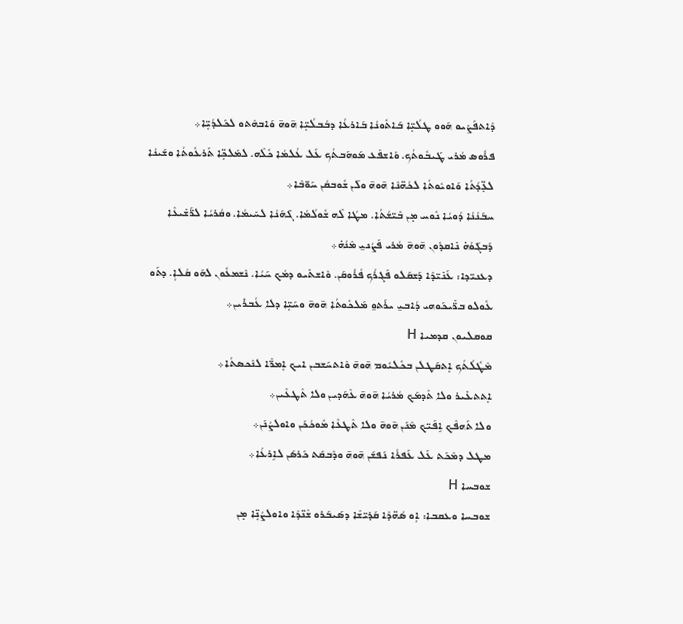ܕܶܐܬܦܰܨܺܝܘ ܗܰܘܘ ܛܠܳܝܷ̈ܐ ܒܰܐܬܽܘܢܳܐ ܒܰܐܪܥܳܐ ܕܒܳܒܠܳܝܷ̈ܐ ܗ̄ܘܗ̄ ܘܰܐܒܗܶܬܘ ܠܟܰܠܕܳܝܷ̈ܐ܀
ܦܪܽܘܣ ܡܳܪܝ ܛܰܝܒܽܘܬܳܟ. ܘܰܐܫܦܰܥ ܡܰܘܗܰܒܬܳܟ ܥܰܠ ܥܳܠܡܳܐ ܟܽܠܶܗ. ܠܡܰܠܟܷ̈ܐ ܬܰܪܥܽܘܬܳܐ ܘܫܰܝܢܳܐ ܠܥܻ̈ܕܳܬܳܐ ܘܰܐܘܝܽܘܬܳܐ ܠܟܳܗ̈ܢܶܐ ܗ̄ܘܗ̄ ܘܠܰܢ ܫܽܘܒܩܳܢ ܚܰܘ̈ܒܶܐ܀
ܚܒܰܢܳܢܳܐ ܕܳܘܝܳܐ ܢܽܘܚ ܡ̣ܢ ܒܺܝ̈ܫܳܬܳܐ. ܡܛܳܐ ܠܶܗ ܫܽܘܠܳܡܳܐ. ܓܺܗܰܢܳܐ ܠܚܺܝܡܳܐ. ܘܩܳܪܝܳܐ ܠܪ̈ܰܫܺܝܥܶܐ ܕܰܒܓܰܘܳܗ̇ ܢܺܐܩܕܽܘܢ ܗ̄ܘܗ̄ ܡܳܪܝ ܦܰܨܳܢܝ̱ ܡܶܢܳܗ̇܀
ܕܥܢܝ̈ܕܐ: ܥܰܢܺܝ̈ܕܶܐ ܕܰܫܩܰܠܘ ܦܰܓܪܳܟ ܦܳܪܽܘܩܰܢ. ܘܶܐܫܬܺܝܘ ܕܡܳܟ ܚܰܝܳܐ. ܢܶܫܡܥܽܘܢ ܠܗܰܘ ܩܳܠܐܴ. ܕܬܰܘ ܥܽܘܠܘ ܒܪ̈ܺܝܟܰܘܗܝ ܕܳܐܒܝ̱ ܝܪܰܬܘ̱ ܡܰܠܟܽܘܬܳܐ ܗ̄ܘܗ̄ ܘܚܰܝܷ̈ܐ ܕܠܐ ܥܳܒܪܺܝܢ܀
ܩܘܩܠܝܘܢ ܩܕܡܝܐ H
ܡܶܛܽܠܳܬܳܟ ܐܷܬܩܰܛܠܢ ܒܟܽܠܝܽܘܡ ܗ̄ܘܗ̄ ܘܶܐܬܚܰܫܒܢ ܐܝܟ ܐܷܡܪ̈ܶܐ ܠܢܶܟܣܬܳܐ܀
ܐܷܬܬܥܺܝܪ ܘܠܐ ܬܶܕܡܰܟ ܡܳܪܝܳܐ ܗ̄ܘܗ̄ ܥܶܗܰܕܝܢ ܘܠܐ ܬܶܛܥܶܝܢ܀
ܘܠܐ ܬܰܗܦܶܟ ܐܱܦܰܝ̈ܟ ܡܶܢܰܢ ܗ̄ܘܗ̄ ܘܠܐ ܬܶܛܥܶܐ ܡܽܘܟܳܟܰܢ ܘܐܘܠܨܳܢܰܢ܀
ܡܛܠ ܕܡܶܟܰܬ ܥܰܠ ܥܰܦܪܳܐ ܢܰܦܫܰܢ ܗ̄ܘܗ̄ ܘܕܶܒܩܰܬ ܟܰܪܣܰܢ ܠܐܱܪܥܳܐ܀
ܫܘܒܚܐ H
ܫܘܒܚܐ ܘܥܩܒܐ: ܐܴܘ ܣܳܗ̈ܕܶܐ ܩܰܕܺܝ̈ܫܶܐ ܕܣܰܝܒܰܪܘ ܫܶܢ̈ܕܶܐ ܘܐܘܠܨܳܢܷ̈ܐ ܡ̣ܢ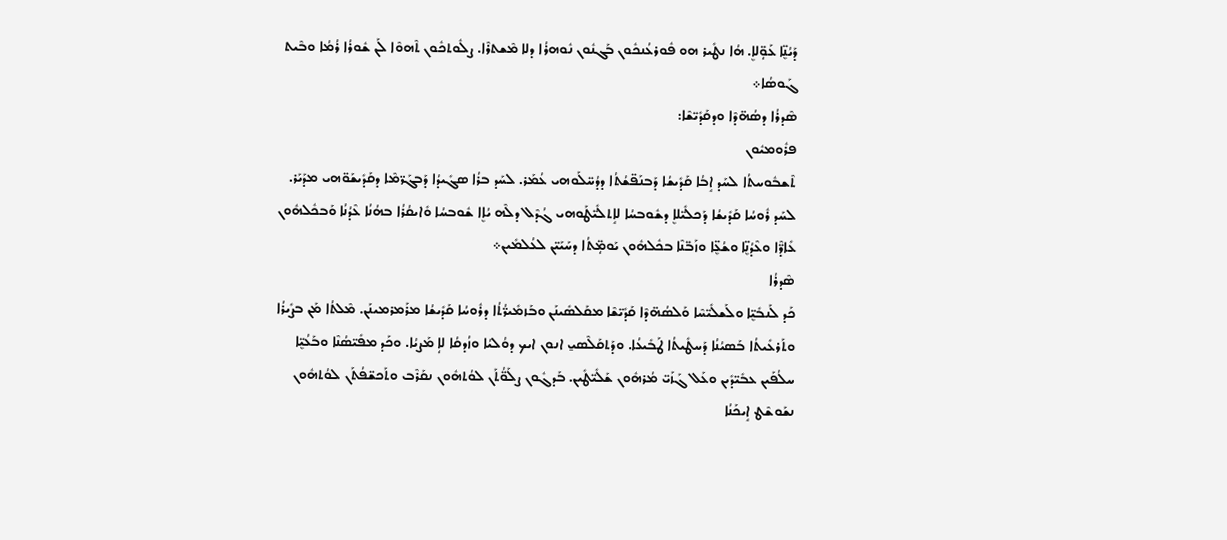ܕܰܝܳܢܷ̈ܐ ܥܰܘܴ̈ܠܐܷ. ܗܳܐ ܢܛܺܝܪ ܗܘ ܦܽܘܪܥܳܢܟܽܘܢ ܒܰܓܢܽܘܢ ܢܽܘܗܪܳܐ ܕܠܐ ܡܶܫܬܪܶܐ. ܨܠܽܘܬܟܽܘܢ ܬܶܗܘܶܐ ܠܰܢ ܫܽܘܪܳܐ ܪܳܡܳܐ ܘܒܶܝܬ ܓܰܘܣܳܐ܀
ܣܶܕܪܳܐ ܕܣܳܗ̈ܕܶܐ ܘܕܩܰܕܺܝ̈ܫܶܐ:
ܦܪܽܘܡܝܽܘܢ
ܬܶܫܒܽܘܚܬܳܐ ܠܚܰܕ ܐܱܒܳܐ ܩܰܕܺܝܫܳܐ ܕܰܒܢܰܦ̈ܫܳܬܳܐ ܕܕܳܚ̈ܠܰܘܗܝ ܥܳܡܰܪ. ܠܚܰܕ ܒܪܳܐ ܣܓܺܝܕܳܐ ܕܰܒܓܰܪ̈ܡܶܐ ܕܩܰܕܺܝܫܰܘ̈ܗܝ ܡܕܰܝܰܪ. ܠܚܰܕ ܪܽܘܚܳܐ ܩܰܕܺܝܫܳܐ ܕܰܟܠܺܝ̈ܠܐܷ ܕܫܽܘܒܚܳܐ ܠܐܱܬܠܺܝ̈ܛܰܘܗܝ ܓܳܕܶܠ ܕܠܶܗ ܝܳܐܷܐ ܫܽܘܒܚܳܐ ܘܺܐܝܩܳܪܳܐ ܒܗܳܢܳܐ ܥܶܕܳܢܳܐ ܘܰܒܟܽܠܗܽܘܢ ܥܺܐܕ̈ܶܐ ܘܥܶܕܳܢܷ̈ܐ ܘܫܳܥܷ̈ܐ ܘܙܰܒ̈ܢܶܐ ܒܟܽܠܗܽܘܢ ܝܰܘܡܴ̈ܬܳܐ ܕܚܰܝܰܝ̈ܢ ܠܥܳܠܡܺܝܢ܀
ܣܶܕܪܳܐ
ܟܰܕ ܠܰܢܒܺܝܷ̈ܐ ܘܠܰܫܠܺܝ̈ܚܶܐ ܘܰܠܣܳܗ̈ܕܶܐ ܩܰܕܺܝ̈ܫܶܐ ܡܩܰܠܣܺܝܢܰܢ ܘܒܰܙܡܺܝܪ̈ܳܬܳܐ ܕܪܽܘܚܳܐ ܩܰܕܺܝܫܳܐ ܡܪܰܡܪܡܝܢܰܢ. ܡܶܠܬܳܐ ܡܰܢ ܒܨܺܝܪܳܐ ܘܬܰܪܥܺܝܬܳܐ ܒܰܣܝܳܢܳܐ ܕܰܚܛܺܝܬܳܐ ܛܰܒܺܝܥܳܐ. ܘܕܰܬܩܰܠܶܣܝ̱ ܐܢܘܢ ܐܝܟ ܕܘܳܠܝܳܐ ܘܙܳܕܩܳܐ ܠܐܴ ܡܰܨܝܳܐ. ܘܟܰܕ ܡܦܺܝ̈ܣܳܢܶܐ ܘܒܰܥܳܝܷ̈ܐ ܚܠܳܦܰܝܢ ܥܒܺܝ̈ܕܺܝܢ ܘܥܰܠ ܓܰܙܰܝ̈ ܡܳܪܗܽܘܢ ܫܰܠܺܝ̈ܛܺܝܢ. ܒܰܕܓܽܘܢ ܨܠܰܘ̈ܳܬܰܢ ܠܘܳܬܗܽܘܢ ܢܩܰܪܶܒ ܘܬܰܟܫ̈ܦܳܬܰܢ ܠܘܳܬܗܽܘܢ ܢܫܰܘܫܶܛ ܐܱܝܟܰܢܳܐ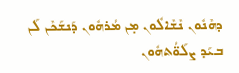ܕܗܶܢܽܘܢ ܢܶܫܶܐܠܽܘܢ ܡ̣ܢ ܡܳܪܗܽܘܢ ܕܰܢܫܰܟܶܢ ܠܰܢ ܒܝܰܕ ܨܠܰܘ̈ܳܬܗܽܘܢ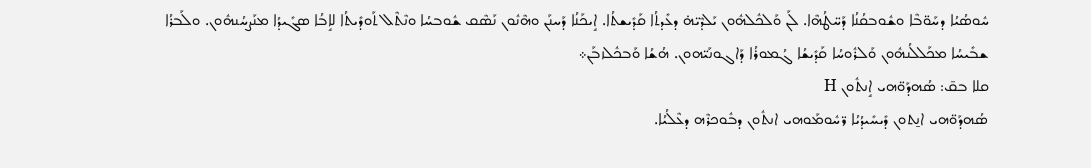ܚܽܘܣܳܝܳܐ ܕܚܰܘ̈ܒܶܐ ܘܫܽܘܒܩܳܢܳܐ ܕܰܚ̈ܛܳܗܶܐ. ܠܰܢ ܘܰܠܟܽܠܗܽܘܢ ܝܰܠܕܶܝ̈ܗ̇ ܕܥܺܕܬܳܐ ܩܰܕܺܝܫܬܳܐ. ܐܱܝܟܰܢܳܐ ܕܰܚܢܰܢ ܘܗܶܢܽܘܢ ܢܰܣܶܩ ܫܽܘܒܚܳܐ ܘܢܶܬܶܠ ܬܰܘܕܺܝܬܳܐ ܠܐܱܒܳܐ ܣܓܺܝܕܳܐ ܡܢܰܨܚܳܢܗܽܘܢ. ܘܠܰܒܪܳܐ ܫܒܺܝܚܳܐ ܡܟܰܠܠܳܢܗܽܘܢ ܘܰܠܪܽܘܚܳܐ ܩܰܕܺܝܫܳܐ ܓܳܡܘܪܳܐ ܕܰܐܓܘܢܰܝ̈ܗܘܢ. ܗܳܫܳܐ ܘܰܒܟܽܠܙܒܰܢ܀
ܩܠܐ ܒܩ̄: ܣܳܗܕܰܘ̈ܗܝ ܐܱܢܬܽܘܢ H
ܣܳܗܕܰܘ̈ܗܝ ܐܢ̱ܬܘܢ ܕܺܝܚܺܝܕܳܝܳܐ ܪ̈ܚܽܘܡܰܘܗܝ ܐܢܬܽܘܢ ܕܒܽܘܟܪܶܗ ܕܥܶܠܳܝܳܐ.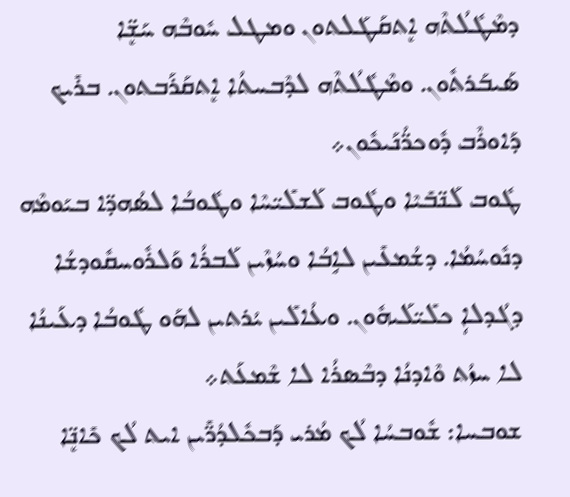ܕܡܶܛܽܠܳܬܶܗ ܐܷܬܩܰܛܰܠܬܘܢ ܘܡܛܠ ܚܽܘܒܶܗ ܚܰܫܷ̈ܐ ܣܰܝܒܰܪܬܽܘܢ. ܘܡܶܛܽܠܳܬܶܗ ܠܕܶܒܚܬܳܐ ܐܷܬܩܰܪܰܒܬܘܢ. ܒܪܺܝܟ ܕܰܐܘܪܶܒ ܕܽܘܟܪ̈ܳܢܰܝܟܽܘܢ܀
ܛܽܘܒ ܠܰܢ̈ܒܺܝܶܐ ܘܛܽܘܒ ܠܰܫܠܺܝ̈ܚܶܐ ܘܛܽܘܒܳܐ ܠܣܳܗܕ̈ܐ ܒܝܰܘܡܶܗ ܕܢܽܘܚܳܡܳܐ. ܕܫܳܡܥܺܝܢ ܠܐܱܒܳܐ ܘܚܳܙܶܝܢ ܠܰܒܪܳܐ ܘܰܠܪܽܘܚܩܽܘܕܫܳܐ ܕܓܳܕܠܐܴ ܟܠܺܝ̈ܠܰܝܗܽܘܢ. ܘܥܳܐܠܺܝܢ ܝܳܪܬܝܢ ܠܗܰܘ ܛܽܘܒܳܐ ܕܥܰܝܢܳܐ ܠܐ ܚܙܳܬ ܘܶܐܕܢܳܐ ܕܒܶܣܪܳܐ ܠܐ ܫܶܡܥܰܬ܀
ܫܘܒܚܐ: ܫܽܘܒܚܳܐ ܠܳܟ ܡܳܪܝ ܕܰܒܟܽܠܕܳܪ̈ܺܝܢ ܐܝܬ ܠܳܟ ܟܺܐܢܷ̈ܐ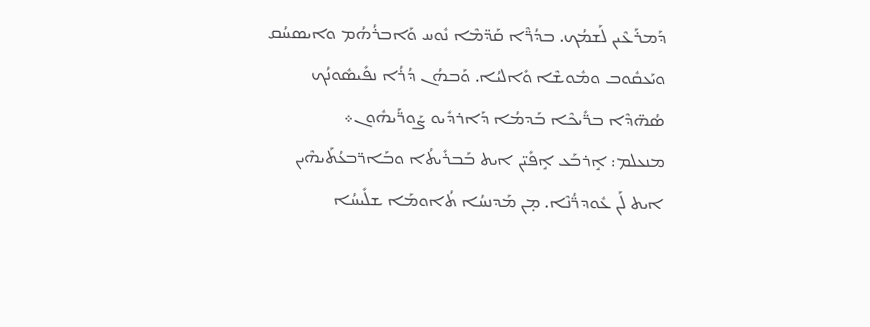ܕܰܡܪܰܥܶܝܢ ܠܰܫܡܳܟ. ܒܕܳܪ̈ܶܐ ܩܰܕ̈ܡܶܐ ܢܽܘܚ ܘܰܐܒܪܳܗܳܡ ܘܐܝܣܚܳܩ ܘܝܰܥܩܽܘܒ ܘܡܽܘܫܶܐ ܘܺܐܠܝܳܐ. ܘܰܒܗܳܢ ܕܳܪܳܐ ܢܦܺܝܣܽܘܢܳܟ ܣܳܗ̈ܕܶܐ ܒܪ̈ܺܝܟܶܐ ܒܰܕܡܳܐ ܕܰܐܪܕܺܝܘ ܨܰܘܪ̈ܰܝܗܽܘܢ܀
ܡܢܥܠܡ: ܐܱܪܒܰܥ ܐܱܦܺܝ̈ܢ ܐܝܬ ܒܰܒܪܺܝܬܳܐ ܘܒܰܐܪ̈ܒܥܳܬܰܝܗܶܝܢ ܐܝܬ ܠܰܢ ܥܽܘܕܪ̈ܳܢܶܐ. ܡ̣ܢ ܡܰܕܢܚܳܐ ܬܳܐܘܡܰܐ ܫܠܺܝܚܳܐ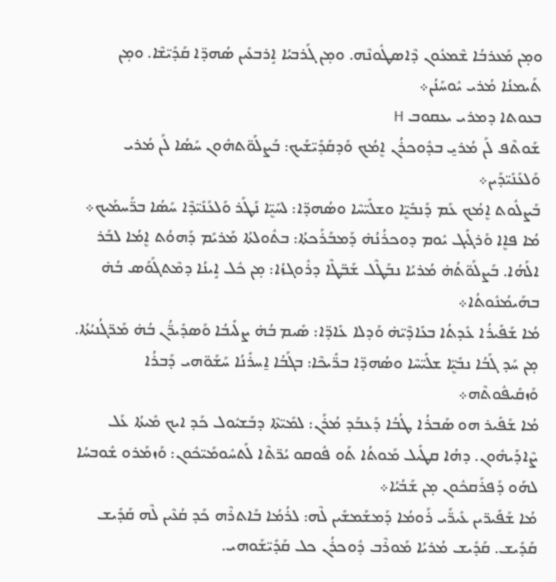ܘܡ̣ܢ ܡܰܥܪܒܳܐ ܫܶܡܥܽܘܢ ܕܶܐܣܛܽܘܢܶܗ. ܘܡ̣ܢ ܓܰܪܒܝܳܐ ܐܱܪܒܥܺܝܢ ܣܳܗܕ̈ܐ ܩܰܕܺܝ̈ܫܶܐ. ܘܡ̣ܢ ܬܰܝܡܢܳܐ ܡܳܪܝ ܝܽܘܚܰܢܳܢ܀
ܒܥܘܬܐ ܕܡܪܝ ܝܥܩܘܒ H
ܫܰܘܬܶܦ ܠܰܢ ܡܳܪܝ̱ ܒܕܽܘܟܪܳܢ ܐܷܡܳܟ ܘܰܕܩܰܕܺܝ̈ܫܰܝܟ: ܒܰܨܠܰܘ̈ܬܗܽܘܢ ܚܰܣܳܐ ܠܰܢ ܡܳܪܝ ܘܰܠܥܰܢܺܝ̈ܕܰܝܢ܀
ܒܰܨܠܽܘܬ ܐܷܡܳܟ ܥܰܡ ܕܰܢܒܺܝܷ̈ܐ ܘܫܠܺܝ̈ܚܶܐ ܘܣܳܗܕ̈ܐ: ܠܚܰܝܷ̈ܐ ܢܰܛܰܪ ܘܰܠܥܰܢܺܝ̈ܕܶܐ ܚܰܣܳܐ ܒܪ̈ܰܚܡܰܝܟ܀
ܡܳܐ ܦܐܷܐ ܘܰܪܓܺܝܓ ܝܽܘܡ ܕܘܟܪܳܢܳܗ̇ ܕܰܡܒܰܪܰܟܬܳܐ: ܒܬܽܘܠܬܳܐ ܡܰܪܝܰܡ ܕܰܗܘܳܬ ܐܷܡܳܐ ܠܒܰܪ ܐܠܰܗܳܐ. ܒܰܨܠܰܘ̈ܬܳܗ̇ ܡܳܪܝܳܐ ܢܒܰܛܶܠ ܫܰܒ̈ܛܶܐ ܕܪܽܘܓܙܳܐ: ܡ̣ܢ ܟܽܠ ܐܱܝܢܳܐ ܕܡܶܬܓܰܘܰܣ ܒܳܗ̇ ܒܗܰܝܡܳܢܽܘܬܳܐ܀
ܡܳܐ ܫܰܦܺܝܪܳܐ ܥܺܕܬܳܐ ܒܥܺܐܕܶܝ̈ܗ̇ ܘܰܕܠܐ ܥܺܐܕ̈ܐ: ܣܺܝܡ ܒܳܗ̇ ܨܠܺܝܒܳܐ ܘܰܣܕܺܝܪ̈ܳܢ ܒܳܗ̇ ܡܰܪ̈ܓܳܢܝܳܬܳܐ. ܡ̣ܢ ܚܰܕ ܓܰܒܳܐ ܢܒܺܝܷ̈ܐ ܫܠܺܝ̈ܚܶܐ ܘܣܳܗܕ̈ܐ ܒܪ̈ܺܝܟܶܐ: ܒܓܰܒܳܐ ܐ̱ܚܪܺܢܳܐ ܚܰܫܰܘ̈ܗܝ ܕܰܒܪܳܐ ܘܰܙܩܺܝܦܽܘܬܶܗ܀
ܡܳܐ ܫܰܦܺܝܪ ܗܘ ܣܰܒܪܳܐ ܛܳܒܳܐ ܕܰܥܒܰܕ ܡܳܪܰܢ: ܠܡܺܝ̈ܬܶܐ ܕܒܰܫܝܽܘܠ ܟܰܕ ܐܝܟ ܡܺܝܬܳܐ ܥܰܠ ܨܶܐܕܰܝܗܽܘܢ. ܕܗܳܐ ܩܛܺܝܠ ܡܰܘܬܳܐ ܬܰܘ ܦܽܘܩܘ ܝܳܪ̈ܬܶܐ ܠܰܬܚܽܘܡܰܝ̈ܟܽܘܢ: ܘܰܙܡܰܪܘ ܫܽܘܒܚܳܐ ܠܗܰܘ ܕܰܦܪܰܩܟܽܘܢ ܡ̣ܢ ܫܰܒܳܝܳܐ܀
ܡܳܐ ܫܰܦܺܝܪ̈ܝܢ ܥܺܝܪ̈ܰܝ ܪܰܘܡܳܐ ܕܰܡܫܰܡܫܺܝܢ ܠܶܗ: ܠܪܳܡܳܐ ܒܰܐܬܪܶܗ ܟܰܕ ܩܳܥܶܝܢ ܠܶܗ ܩܰܕܺܝܫ ܩܰܕܺܝܫ. ܩܰܕܺܝܫ ܡܳܪܝܳܐ ܡܰܘܪܶܒ ܕܽܘܟܪܳܢ ܟܠ ܩܰܕܺܝ̈ܫܰܘܗܝ.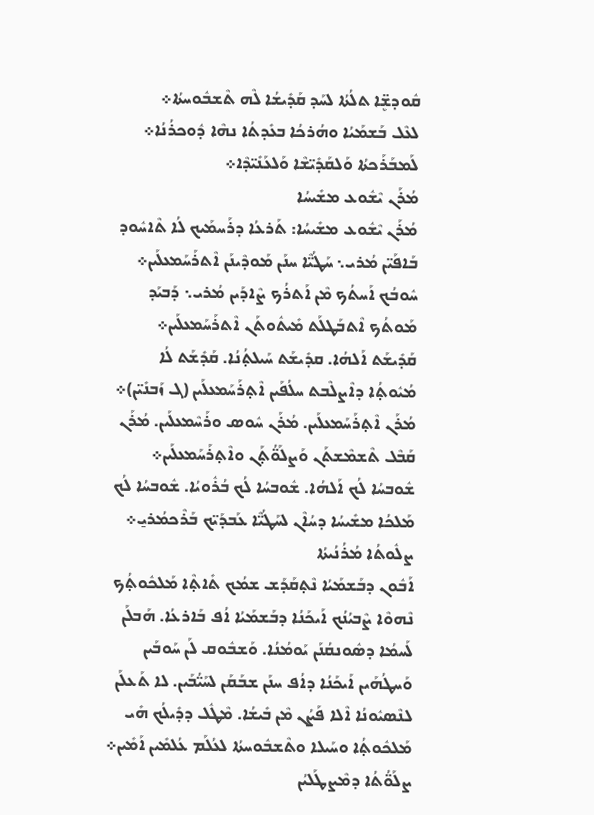ܩܽܘܕܫܷ̈ܐ ܬܠܳܬܳܐ ܠܚܰܕ ܩܰܕܺܝܫܳܐ ܠܶܗ ܬܶܫܒܽܘܚܬܳܐ܀
ܠܥܶܠ ܒܰܫܡܰܝܳܐ ܘܗܳܪܟܳܐ ܒܥܺܕܬܳܐ ܢܗܶܐ ܕܽܘܟܪܳܢܳܐ܀
ܠܰܡܒܰܪܰܟܬܳܐ ܘܰܠܩܰܕܺܝ̈ܫܶܐ ܘܰܠܥܰܢܺܝ̈ܕܶܐ܀
ܡܳܪܰܢ ܝܶܫܽܘܥ ܡܫܺܝܚܳܐ
ܡܳܪܰܢ ܝܶܫܽܘܥ ܡܫܺܝܚܳܐ: ܬܰܪܥܳܐ ܕܪܰܚܡܰܝܟ ܠܳܐ ܬܶܐܚܽܘܕ ܒܰܐܦܰܝ̈ܢ ܡܳܪܝ܆ ܚܰܛܳܝ̈ܶܐ ܚܢܰܢ ܡܰܘܕܶܝܢܰܢ ܐܶܬܪܰܚܰܡܥܠܰܝܢ܀
ܚܽܘܒܳܟ ܐܰܚܬܳܟ ܡܶܢ ܐܰܬܪܳܟ ܨܶܐܕܰܝܢ ܡܳܪܝ܆ ܕܰܒܝܰܕ ܡܰܘܬܳܟ ܐܶܬܒܰܛܠܰܬ ܡܺܝܬܽܘܬܰܢ ܐܶܬܪܰܚܰܡܥܠܰܝܢ܀
ܩܰܕܺܝܫܰܬ ܐܰܠܗܳܐ. ܩܕܺܝܫܰܬ ܚܰܝܠܬ̣ܳܢܳܐ. ܩܰܕܺܫܰܬ ܠܳܐ ܡܳܝܽܘܬ̣ܳܐ ܕܐܶܨܠܶܒܬ ܚܠܳܦܰܝܢ ܐܶܬ̣ܪܰܚܰܡܥܠܰܝܢ (ܓ ܙܰܒܢܺܝ̈ܢ)܀
ܡܳܪܰܢ ܐܶܬ̣ܪܰܚܰܡܥܠܰܝܢ. ܡܳܪܰܢ ܚܽܘܣ ܘܪܰܚܶܡܥܠܰܝܢ. ܡܳܪܰܢ ܩܰܒܶܠ ܬܶܫܡܶܫܬܰܢ ܘܰܨܠܰܘ̈ܳܬ̣ܰܢ ܘܐܶܬ̣ܪܰܚܰܡܥܠܰܝܢ܀
ܫܽܘܒܚܳܐ ܠܳܟ ܐܰܠܗܳܐ. ܫܽܘܒܚܳܐ ܠܳܟ ܒܳܪܽܘܝܳܐ. ܫܽܘܒܚܳܐ ܠܳܟ ܡܰܠܟܳܐ ܡܫܺܝܚܳܐ ܕܚܳܐܶܢ ܠܚܰܛܳܝ̈ܶܐ ܥܰܒܕܰܝ̈ܟ ܒܰܪܶܟܡܳܪܝ̱܀
ܨܠܽܘܬܳܐ ܡܳܪܳܢܳܝܬܳܐ
ܐܰܒܽܘܢ ܕܒܰܫܡܰܝܳܐ ܢܶܬ̣ܩܰܕܰܫ ܫܡܳܟ ܬܺܐܬ̣ܶܐ ܡܰܠܟܽܘܬ̣ܳܟ ܢܶܗܘܶܐ ܨܶܒܝܳܢܳܟ ܐܰܝܟܰܢܳܐ ܕܒܰܫܡܰܝܳܐ ܐܳܦ ܒܰܐܪܥܳܐ. ܗܰܒܠܰܢ ܠܰܚܡܳܐ ܕܣܽܘܢܩܳܢܰܢ ܝܰܘܡܳܢܳܐ. ܘܰܫܒܽܘܩ ܠܰܢ ܚܰܘܒܰܝܢ ܘܰܚܛܳܗܰܝܢ ܐܰܝܟܰܢܳܐ ܕܐܳܦ ܚܢܰܢ ܫܒܰܩܰܢ ܠܚܰܝ̈ܳܒܰܝܢ. ܠܐ ܬܰܥܠܰܢ ܠܢܶܣܝܽܘܢܳܐ ܐܶܠܐ ܦܰܨܳܢ ܡܶܢ ܒܺܝܫܳܐ. ܡܶܛܽܠ ܕܕܺܝܠܳܟ ܗܺܝ ܡܰܠܟܽܘܬ̣ܳܐ ܘܚܰܝܠܐ ܘܬܶܫܒܽܘܚܬܳܐ ܠܥܳܠܰܡ ܥܳܠܡܺܝܢ ܐܰܡܺܝܢ܀
ܨܠܰܘ̈ܳܬܳܐ ܕܡܶܨܛܰܠܝܳܢ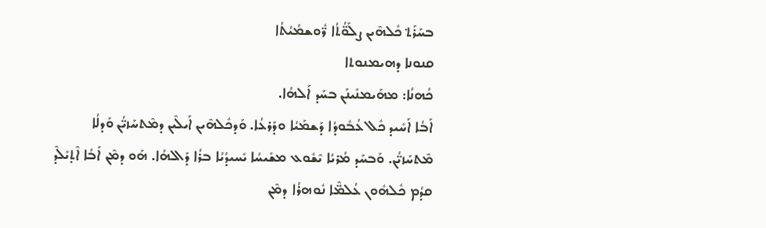ܒܚܰܪܰܬ݀ ܟܽܠܗܶܝܢ ܨܠܰܘ̈ܳܬܳܐ ܪ̈ܽܘܫܡܳܝܳܬܳܐ
ܩܢܘܢܐ ܕܗܝܡܢܘܬܐ
ܟܳܗܢܳܐ: ܡܗܰܝܡܢܺܝܢܰܢ ܒܚܰܕ ܐܰܠܗܳܐ.
ܐܰܒܳܐ ܐܰܚܺܝܕ ܟܽܠ ܥܳܒܽܘܕܳܐ ܕܰܫܡܰܝܳܐ ܘܕܰܪܥܳܐ. ܘܰܕܟܽܠܗܶܝܢ ܐܰܝܠܶܝܢ ܕܡܶܬܚܰܙܝ̈ܳܢ ܘܰܕܠܳܐ ܡܶܬܚܰܙܝ̈ܳܢ. ܘܰܒܚܰܕ ܡܳܪܝܳܐ ܝܶܫܽܘܥ ܡܫܺܝܚܳܐ ܝܺܚܝܕܳܝܳܐ ܒܪܳܐ ܕܰܐܠܗܳܐ. ܗܰܘ ܕܡܶܢ ܐܰܒܳܐ ܐܶܬ̣ܝܺܠܶܕ ܩܕܳܡ ܟܽܠܗܽܘܢ ܥܳܠܡ̈ܶܐ ܢܽܘܗܪܳܐ ܕܡܶܢ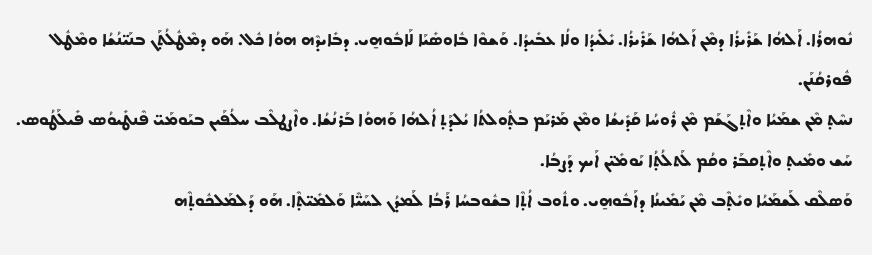ܢܽܘܗܪܳܐ. ܐܰܠܗܳܐ ܫܰܪܺܝܪܳܐ ܕܡܶܢ ܐܰܠܗܳܐ ܫܰܪܺܝܪܳܐ. ܝܺܠܺܝܕܳܐ ܘܠܳܐ ܥܒܺܝܕܳܐ. ܘܰܫܘܶܐ ܒܽܐܘܣܺܝܰܐ ܠܰܐܒܽܘܗ̱ܝ. ܕܒܺܐܝܕܶܗ ܗܘܳܐ ܟܽܠ. ܗܰܘ ܕܡܶܛܽܠܳܬ̣ܰܢ ܒܢܰܝ̈ܢܳܫܳܐ ܘܡܶܛܽܠ ܦܽܘܪܩܳܢܰܢ.
ܢܚܶܬ̣ ܡܶܢ ܫܡܰܝܳܐ ܘܐܶܬ̣ܓܰܫܰܡ ܡܶܢ ܪܽܘܚܳܐ ܩܰܕܺܝܫܳܐ ܘܡܶܢ ܡܰܪܝܰܡ ܒܬ̣ܽܘܠܬܳܐ ܝܳܠܕܰܬ̣ ܐܳܠܗܳܐ ܘܰܗܘܳܐ ܒܰܪܢܳܫܳܐ. ܘܐܶܨܛܠܶܒ ܚܠܳܦܰܝܢ ܒܝܰܘܡܰܝ̈ ܦܶܢܛܺܝܘܳܣ ܦܺܝܠܰܛܳܘܣ. ܚܰܫ ܘܡܺܝܬ̣ ܘܐܶܬ̣ܩܒܰܪ ܘܩܳܡ ܠܰܬܠܳܬ̣ܳܐ ܝܰܘܡܺܝ̈ܢ ܐܰܝܟ ܕܰܨܒܳܐ.
ܘܰܣܠܶܩ ܠܰܫܡܰܝܳܐ ܘܝܺܬ̣ܶܒ ܡܶܢ ܝܰܡܺܝܢܳܐ ܕܐܰܒܽܘܗ̱ܝ. ܘܬܽܘܒ ܐܳܬ̣ܶܐ ܒܫܽܘܒܚܳܐ ܪܰܒܳܐ ܠܰܡܕܳܢ ܠܚܰܝ̈ܶܐ ܘܰܠܡܺܝ̈ܬ̣ܶܐ. ܗܰܘ ܕܰܠܡܰܠܟܽܘܬ̣ܶܗ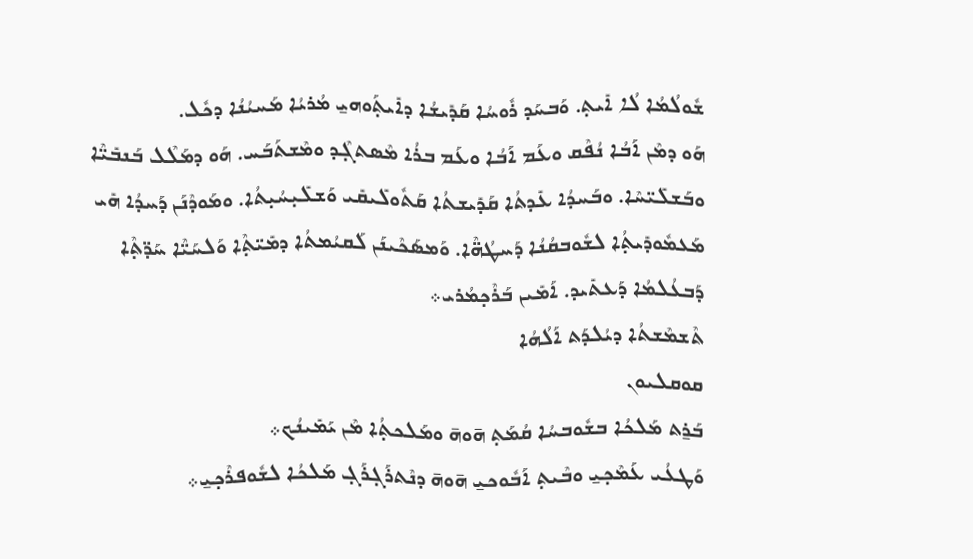ܫܽܘܠܳܡܳܐ ܠܳܐ ܐܺܝܬ̣. ܘܰܒܚܰܕ ܪܽܘܚܳܐ ܩܰܕܺܝܫܳܐ ܕܐܺܝܬ̣ܰܘܗܝ̱ ܡܳܪܝܳܐ ܡܰܚܝܳܢܳܐ ܕܟܽܠ.
ܗܰܘ ܕܡܶܢ ܐܰܒܳܐ ܢܳܦܶܩ ܘܥܰܡ ܐܰܒܳܐ ܘܥܰܡ ܒܪܳܐ ܡܶܣܬܓ̣ܶܕ ܘܡܶܫܬܰܒܰܚ. ܗܰܘ ܕܡܰܠܶܠ ܒܰܢܒܺܝ̈ܶܐ ܘܒܰܫܠܺܝ̈ܚܶܐ. ܘܒܰܚܕܳܐ ܥܺܕܬܳܐ ܩܰܕܺܝܫܬܳܐ ܩܰܬܽܘܠܺܝܩܺܝ ܘܰܫܠܺܝ̣ܚܳܝ̣ܬܳܐ. ܘܡܰܘܕܶܢܰܢ ܕܰܚܕܳܐ ܗܺܝ ܡܰܥܡܽܘܕܺܝܬ̣ܳܐ ܠܫܽܘܒܩܳܢܳܐ ܕܰܚܛܳܗ̈ܶܐ. ܘܰܡܣܰܟܶܝܢܰܢ ܠܰܩܝܳܡܬܳܐ ܕܡܺܝ̈ܬ̣ܶܐ ܘܰܠܚܰܝ̈ܶܐ ܚܰܕ̈ܬ̣ܶܐ ܕܰܒܥܳܠܡܳܐ ܕܰܥܬܺܝܕ. ܐܰܡܺܝܢ ܒܰܪܶܟ̣ܡܳܪܝ܀
ܬܶܫܡܶܫܬܳܐ ܕܝܳܠܕܰܬ ܐܰܠܳܗܳܐ
ܩܘܩܠܝܘܢ
ܒܰܪ̱ܬ ܡܰܠܟܳܐ ܒܫܽܘܒܚܳܐ ܩܳܡܰܬ̣ ܗ̄ܘܗ̄ ܘܡܰܠܟܬ̣ܳܐ ܡܶܢ ܝܰܡܺܝܢܳܟ܀
ܘܰܛܥܳܝ ܥܰܡܶܟ̣ܝ̱ ܘܒܶܝܬ̣ ܐܰܒܽܘܟܝ̱ ܗ̄ܘܗ̄ ܕܢܶܬܪܰܓ̣ܪܰܓ̣ ܡܰܠܟܳܐ ܠܫܽܘܦܪܶܟ̣ܝ̱܀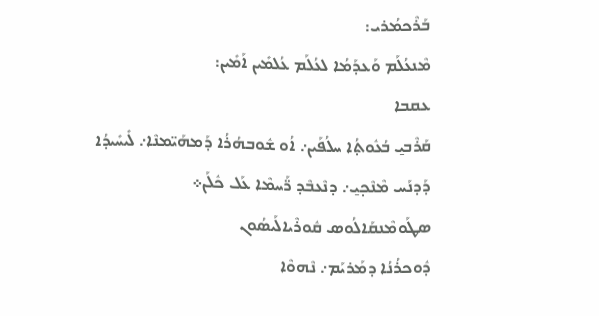ܒܰܪܶܟܡܳܪܝ:
ܡܶܢܥܳܠܰܡ ܘܰܥܕܰܡܳܐ ܠܥܳܠܰܡ ܥܳܠܡܺܝܢ ܐܰܡܺܝܢ:
ܥܩܒܐ
ܩܰܪܶܒܝ̱ ܒܳܥܽܘܬ̣ܳܐ ܚܠܳܦܰܝܢ܇ ܐܳܘ ܫܽܘܒܗܳܪܳܐ ܕܰܡܗܰܝ̈ܡܢܶܐ܇ ܠܺܝܚܺܝܕܳܐ ܕܰܕܢܰܚ ܡܶܢܶܟ̣ܝ̱܇ ܕܢܶܥܒܶܕ ܪ̈ܰܚܡܶܐ ܥܰܠ ܟܽܠܰܢ܀
ܣܛܰܘܡܶܢܩܰܐܠܳܘܣ ܩܽܘܪܶܝܐܠܰܝܣܳܘܢ
ܕܽܘܟܪܳܢܳܐ ܕܡܰܪܝܰܡ܇ ܢܶܗܘܶܐ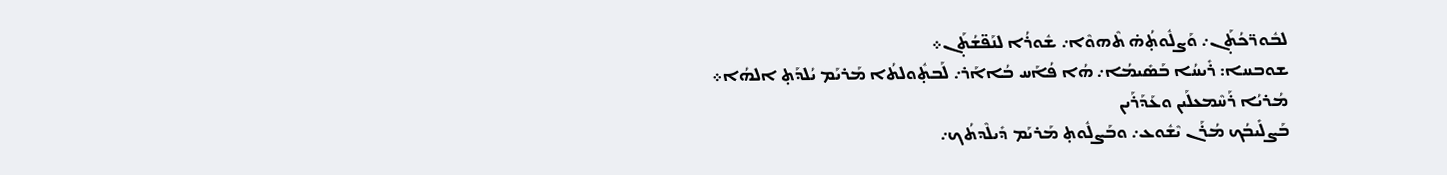ܠܒܽܘܪ̈ܟܳܬ̣ܰܢ܇ ܘܰܨܠܽܘܬ̣ܳܗ̇ ܬܶܗܘܶܐ܇ ܫܽܘܪܳܐ ܠܢܰܦ̈ܫܳܬ̣ܰܢ܀
ܫܘܒܚܐ: ܪܺܝܚܳܐ ܒܰܣܺܝܡܳܐ܇ ܗܳܐ ܦܳܐܰܚ ܒܳܐܐܰܪ܇ ܠܰܒܬ̣ܽܘܠܬܳܐ ܡܰܪܝܰܡ ܝܳܠܕܰܬ̣ ܐܠܗܳܐ܀
ܡܳܪܝܳܐ ܪܰܚܶܡܥܠܰܝܢ ܘܥܰܕܰܪܰܝܢ
ܒܰܨܠܺܝܒܳܟ ܡܳܪܰܢ ܝܶܫܽܘܥ܇ ܘܒܰܨܠܽܘܬ̣ ܡܰܪܝܰܡ ܕܺܝܠܶܕܬܳܟ܇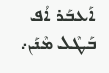ܐܰܥܒܰܪ ܐܳܦ ܒܰܛܶܠ ܡܶܢܰܢ܇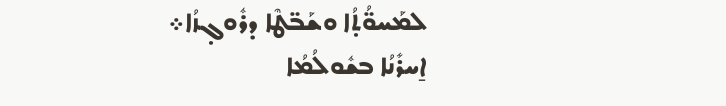ܠܡܰܚܘ̈ܳܬ̣ܳܐ ܘܫܰܒ̈ܛܶܐ ܕܪܽܘܓ̣ܙܳܐ܀
ܐ̱ܚܪܺܢܳܐ ܒܫܽܘܠܳܡܳܐ